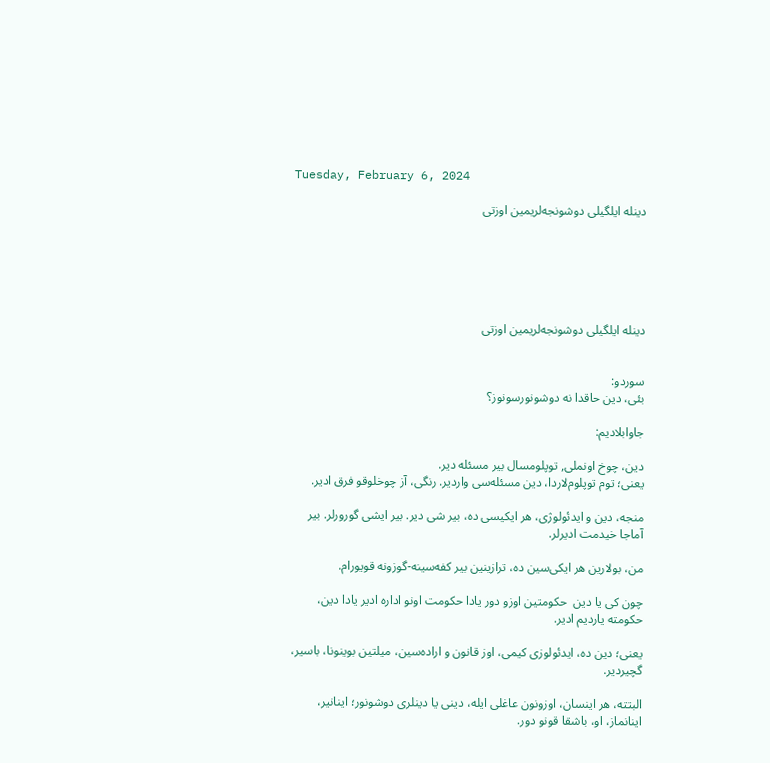Tuesday, February 6, 2024

دینله ایلگیلی‌ دوشونجه‌لریمین اوزتی






دینله ایلگیلی‌ دوشونجه‌لریمین اوزتی


سوردو:
بئی، دین حاقدا نه دوشونورسونوز؟

جاوابلادیم:

دین، چوخ اونملی, توپلومسال بیر مسئله دیر.
یعنی؛ توم توپلوم‌لاردا، دین مسئله‌سی واردیر. رنگی، آز چوخلوقو فرق ادیر.

منجه، دین و ایدئولوژی، هر ایکیسی ده، بیر شی دیر. بیر ایشی گورورلر. بیر آماجا خیدمت ادیرلر.

من، بولارین هر ایکی‌سین ده، ترازینین بیر کفه‌سینه-گوزونه قویورام.

چون کی یا دین  حکومتین اوزو دور یادا حکومت اونو اداره ادیر یادا دین، حکومته یاردیم ادیر.

یعنی؛ دین ده، ایدئولوزی کیمی، اوز قانون و اراده‌سین، میلتین بوینونا، باسیر، گچیردیر.

البتته، هر اینسان، اوزونون عاغلی ایله، دینی یا دینلری دوشونور؛ اینانیر، اینانماز، او، باشقا قونو دور.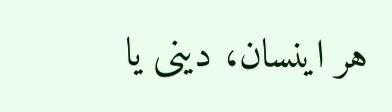هر اینسان، دینی یا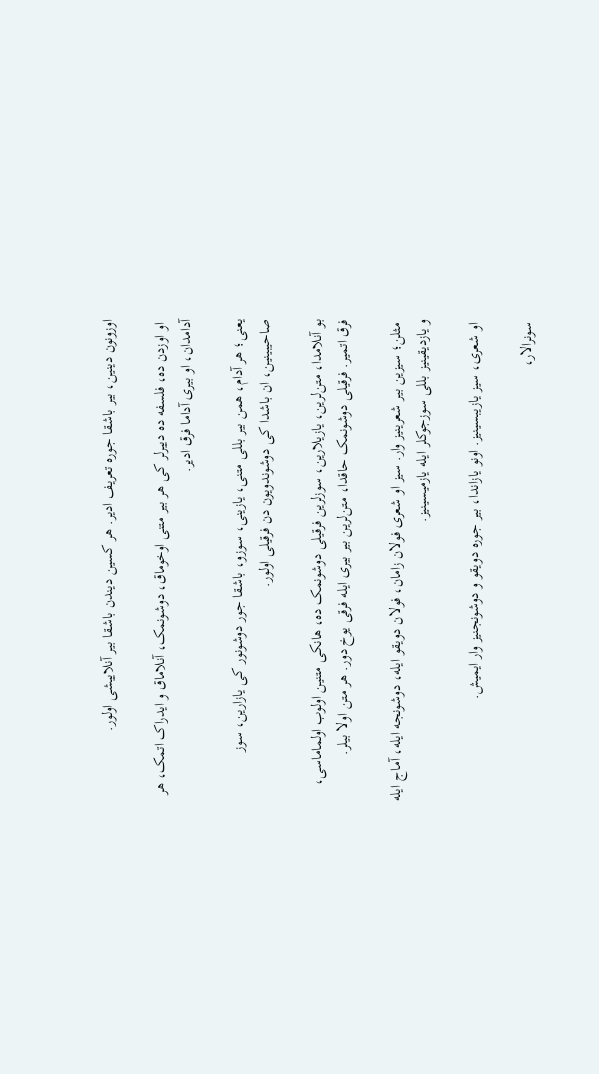اوزونون دینین، بیر باشقا جوره تعریف ادیر. هر کسین دیندن باشقا بیر آنلاییشی اولور.

 او اوزدن ده، فلسفه ده دییرلر کی هر بیر متنی اوخوماق، دوشونمک، آنلاماق و ایدراک اتمک، هر آدامدان، او بیری آداما فرق ادیر.

یعنی؛ هر آدام، همن بیر بللی متنی، یازینی، سوزو، باشقا جور دوشونور کی یازارین، سوز صاحیبینین، ان باشدا کی دوشوندویون دن فرقیلی اولور.

بو آنلامدا، متن‌لرین، یازیلارین، سوزلرین فرقیلی دوشونمک ده، هانکی متنین اولوب اولماماسی، فرق اتمیر. فرقیلی دوشونمک حاقدا، متن‌لرین بیر بیری ایله فرقی یوخ دور. هر متن اولا بیلر.

 مثلن؛ سیزین بیر شعرینیز وار. سیز او شعری فولان زامان، فولان دویقو ایله، دوشونجه ایله، آماج ایله و یازدیقینیز بللی سوزجوکلر ایله یازمیسینیز.

 او شعری، سیز یازیبسینیز. اونو یازاندا، بیر جوره دویقو و دوشونجنیز وار‌ ایمیش.

 سونرالار،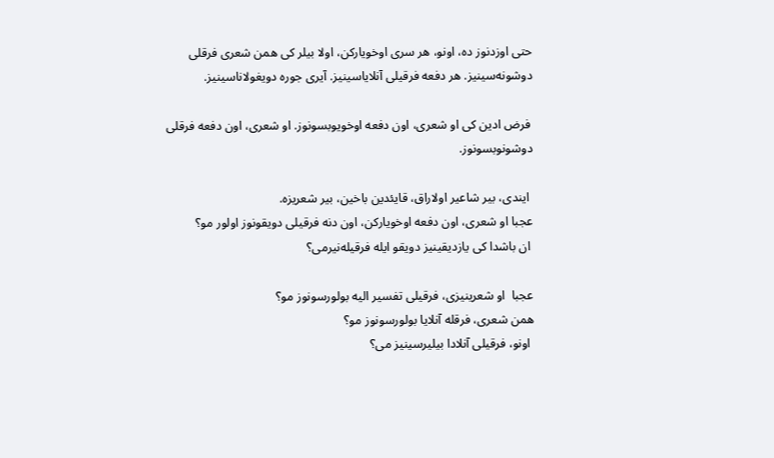حتی اوزدنوز ده، اونو، هر سری اوخویارکن، اولا بیلر کی همن شعری فرقلی دوشونه‌سینیز. هر دفعه فرقیلی آنلایاسینیز. آیری جوره دویغولاناسینیز.

 فرض ادین کی او شعری، اون دفعه اوخویوبسونوز. او شعری، اون دفعه فرقلی دوشونوبسونوز.

 ایندی، بیر شاعیر اولاراق، قایئدین باخین، بیر شعریزه.
عجبا او شعری، اون دفعه اوخویارکن، اون دنه فرقیلی دویقونوز اولور مو؟
 ان باشدا کی یازدیقینیز دویقو ایله فرقیله‌نیرمی؟

عجبا  او شعرینیزی، فرقیلی تفسیر الیه بولورسونوز مو؟
همن شعری، فرقله آنلایا بولورسونوز مو؟
 اونو، فرقیلی آنلادا بیلیرسینیز می؟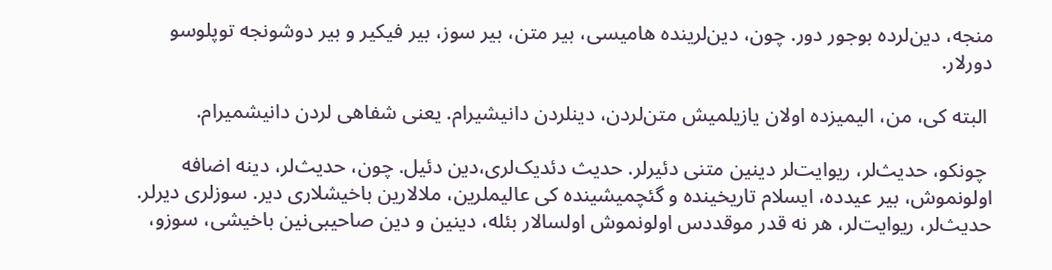منجه، دین‌لرده بوجور دور. چون، دین‌لرینده هامیسی، بیر متن، بیر سوز، بیر فیکیر و بیر دوشونجه توپلوسو دورلار.

 البته کی، من، الیمیزده اولان یازیلمیش متن‌لردن، دینلردن دانیشیرام. یعنی شفاهی لردن دانیشمیرام.

 چونکو، حدیث‌لر، ریوایت‌لر دینین متنی دئیرلر. حدیث دئدیک‌لری،دین دئیل. چون، حدیث‌لر، دینه اضافه اولونموش، بیر عیدده، ایسلام تاریخینده و گئچمیشینده کی عالیملرین، ملالارین باخیشلاری دیر. سوزلری دیرلر.
حدیث‌لر، ریوایت‌لر، هر نه قدر موقددس اولونموش اولسالار بئله، دینین و دین صاحیبی‌نین باخیشی، سوزو،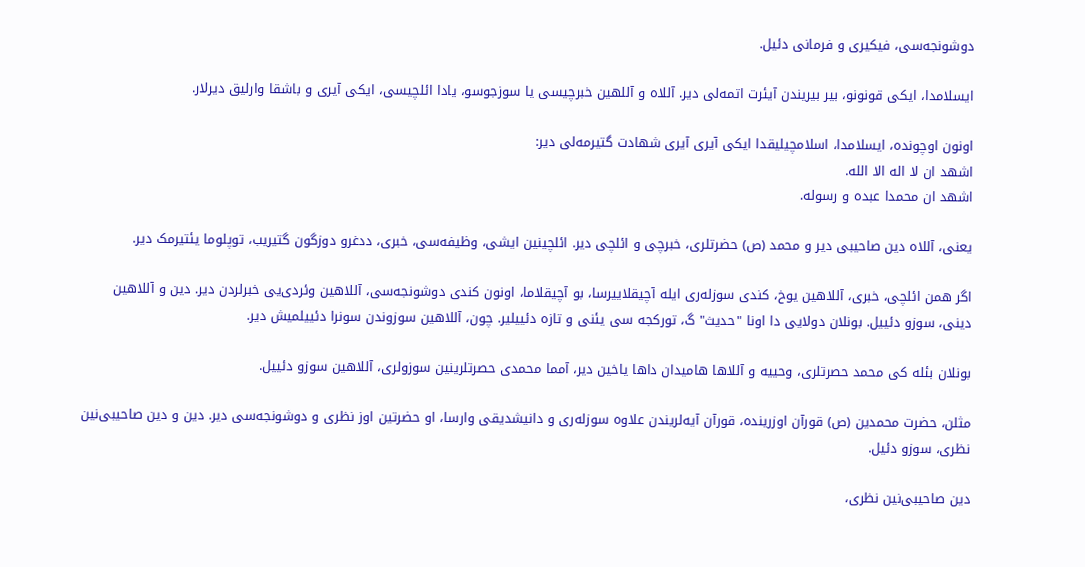دوشونجه‌سی، فیکیری و فرمانی دئیل.

ایسلامدا، ایکی قونونو، بیر بیریندن آیئرت اتمه‌لی دیر. آللاه و آللهین خبرچیسی یا سوزجوسو، یادا ائلچیسی، ایکی آیری و باشقا وارلیق دیرلار.

اونون اوچونده، ایسلامدا، اسلامچیلیقدا ایکی آیری آیری شهادت گتیرمه‌لی دیر:
اشهد ان لا اله الا الله.
اشهد ان محمدا عبده و رسوله.

یعنی، آللاه دین صاحیبی دیر و محمد (ص) حضرتلری، خبرچی و ائلچی دیر. ائلچینین ایشی، وظیفه‌سی، خبری، ددغرو دوزگون گتیریب، توپلوما یئتیرمک دیر.

اگر همن ائلچی، خبری، آللاهین یوخ، کندی سوزله‌ری ایله آچیقلاییرسا، بو آچیقلاما، اونون کندی دوشونجه‌سی، آللاهین وئردی‌یی خبرلردن دیر. دین و آللاهین دینی، سوزو دئییل. بونلان دولایی دا اونا "حدیث" گ، تورکجه سی یئنی و تازه دئییلیر. چون، آللاهین سوزوندن سونرا دئییلمیش دیر.

بونلان بئله کی محمد حصرتلری، وحییه و آللاها هامیدان داها یاخین دیر، آمما محمدی حصرتلرینین سوزولری، آللاهین سوزو دئییل.

مثلن، حضرت محمدین (ص) قورآن اوزرینده، قورآن آیه‌لریندن علاوه سوزله‌ری و دانیشدیقی وارسا، او حضرتین اوز نظری و دوشونجه‌سی دیر. دین و دین صاحیبی‌نین نظری، سوزو دئیل.

دین صاحیبی‌نین نظری،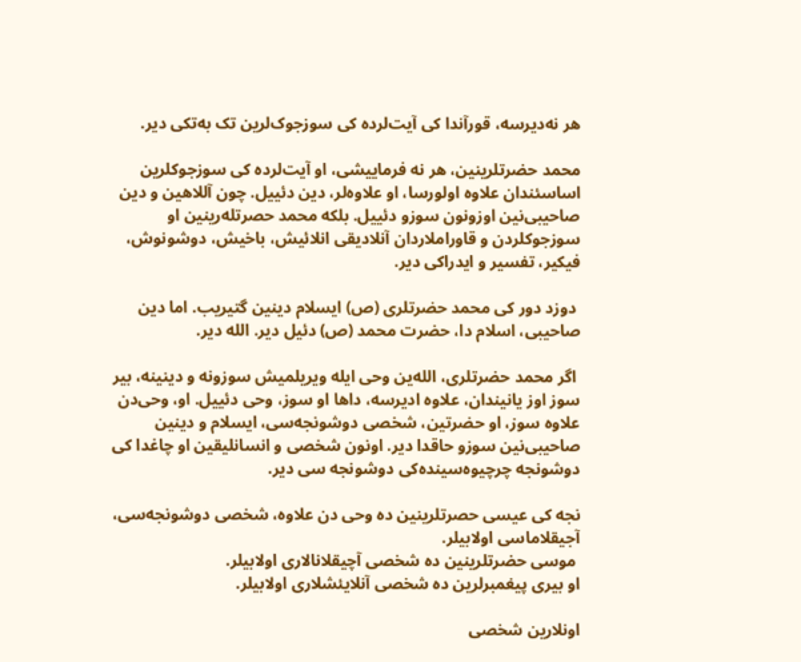هر نه‌دیرسه، قورآندا کی آیت‌لرده کی سوزجوک‌لرین تک به‌تکی دیر.

محمد حضرتلرینین، هر نه فرماییشی، او آیت‌لرده کی سوزجوکلرین اساسئندان علاوه اولورسا، او علاوه‌لر، دین دئییل. چون آللاهین و دین صاحیبی‌نین اوزونون سوزو دئییل. بلکه محمد حصرتله‌رینین او سوزجوکلردن و قاوراملاردان آنلادیقی انلائیش، باخیش، دوشونوش، فیکیر، تفسیر و ایدراکی دیر.

 دوزد دور کی محمد حضرتلری (ص) ایسلام دینین گتیریب. اما دین صاحیبی، اسلام دا، حضرت محمد (ص) دئیل دیر. الله دیر.

 اگر محمد حضرتلری، الله‌ین وحی ایله ویریلمیش سوزونه و دینینه، بیر سوز اوز یانیندان، علاوه ادیرسه، داها او سوز، وحی دئییل. او، وحی‌دن علاوه سوز، او حضرتین، شخصی دوشونجه‌سی، ایسلام و دینین صاحیبی‌نین سوزو حاقدا دیر. اونون شخصی و انسانلیقین او چاغدا کی دوشونجه چرچیوه‌سینده‌کی دوشونجه سی دیر.

نجه کی عیسی حصرتلرینین ده وحی دن علاوه، شخصی دوشونجه‌سی، آجیقلاماسی اولابیلر.
 موسی حضرتلرینین ده شخصی آچیقلانالاری اولا‌بیلر.
او بیری پیغمبر‌لرین ده شخصی آنلایئشلاری اولابیلر.

اونلارین شخصی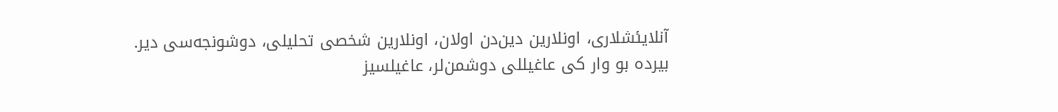آنلایئشلاری، اونلارین دین‌دن اولان، اونلارین شخصی تحلیلی، دوشونجه‌سی دیر.
بیرده بو وار کی عاغیللی دوشمن‌لر، عاغیلسیز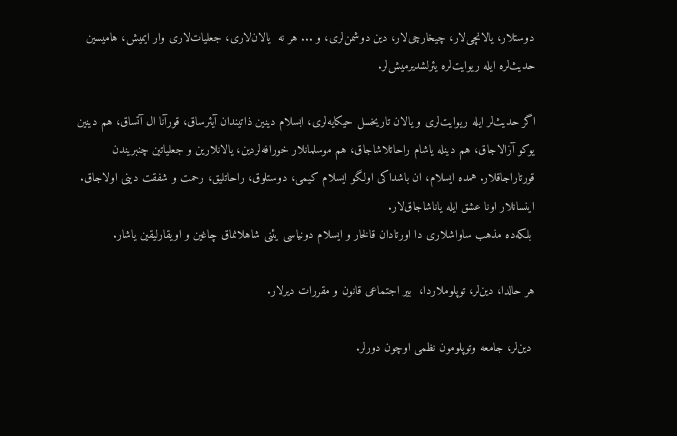دوستلار، یالانچی‌لار، چیخارچی‌لار، دین دوشمن‌لری، و ... هر نه  یالان‌لاری، جعلیات‌لاری وار ایمیش، هامیسین حدیث‌لره ایله ریوایت‌لره یئرلشدیرمیش‌لر.

اگر حدیث‌لر ایله ریوایت‌لری و یالان تاریخسل حیکایه‌لری، ابسلام دینین ذاتیندان آیئرساق، قورآنا ال آتساق، هم دینین یوکو آزالاجاق، هم دینله یاشام راحاتلاشاجاق، هم موسلمانلار خورافه‌لردین، یالانلارین و جعلیاتین چنبریندن قورتاراجاقلار. همده ایسلام، ان باشداکی اولگو ایسلام کیمی، دوستلوق، راحاتلیق، رحمت و شفقت دینی اولاجاق. اینسانلار اونا عشق ایله یاناشاجاق‌لار.
 بلکه‌ده مذهب ساواشلاری دا اورتادان قالخار و ایسلام دونیاسی یئنی شاهلانماق چاغین و اویقارلیقین یاشار.

هر حالدا، دین‌لر، توپلوملاردا،  بیر اجتماعی قانون و مقررات دیرلار.

 دین‌لر، جامعه وتوپلومون نظمی اوچون دورلر.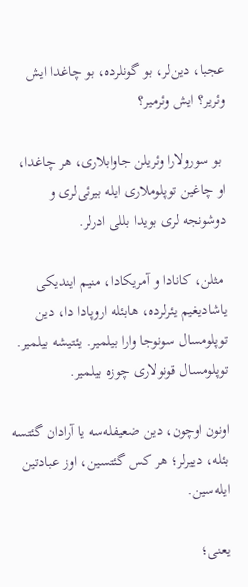عجبا، دین‌لر، بو گونلرده، بو چاغدا ایش وئریر؟ ایش وئرمیر؟

 بو سورولارا وئریلن جاوابلاری، هر چاغدا، او چاغین توپلوملاری ایله بیرئی‌لری و دوشونجه لری بویدا بللی ادرلر.

 مثلن، کانادا و آمریکادا، منیم ایندیکی یاشادیغیم یئرلرده، هابئله اروپادا دا، دین توپلومسال سونوجا وارا بیلمیر. یئتیشه بیلمیر. توپلومسال قونولاری چوزه بیلمیر.

اونون اوچون، دین ضعیفله‌سه یا آرادان گئتسه بئله، دییرلر؛ هر کس گئتسین، اوز عبادتین ایله‌سین.

یعنی؛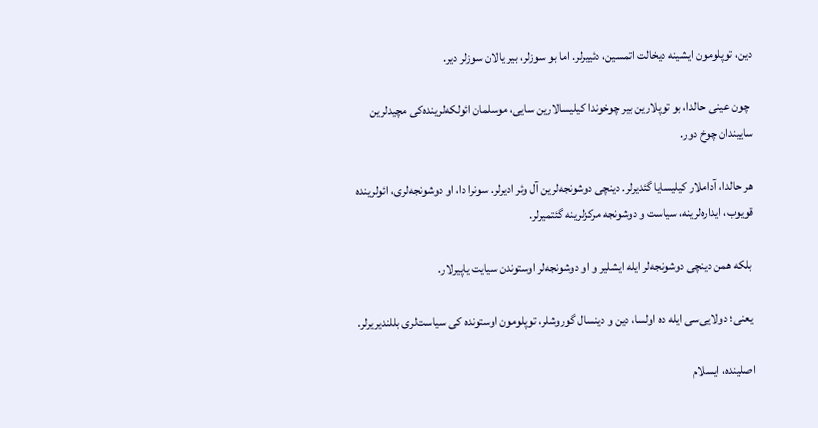دین، توپلومون ایشینه دیخالت اتمسین، دئییرلر. اما بو سوزلر، بیر یالان سوزلر دیر.

 چون عینی حالدا، بو توپلارین بیر چوخوندا کیلیسالارین سایی، موسلمان ائولکه‌لرینده‌کی مچیدلرین ساییندان چوخ دور.

هر حالدا، آداملار کیلیسایا گئدیرلر. دینچی دوشونجه‌لرین آل وئر ادیرلر. سونرا دا، او دوشونجه‌لری، ائولرینده قویوب، ایداره‌لرینه، سیاست و دوشونجه مرکزلرینه گئتمیرلر.

 بلکه همن دینچی دوشونجه‌لر ایله ایشلیر و او دوشونجه‌لر اوستوندن سیایت یاپیرلار.

 یعنی؛ دولایی‌سی ایله ده اولسا، دین و دینسال گوروشلر، توپلومون اوستونده کی سیاست‌لری بللندیریرلر.

اصلینده، ایسلام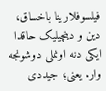فیلسوفلارینا باخساق، دین و دینچیلیک حاقدا ایکی‌ دنه اونملی دوشونجه وار. یعنی؛ جیددی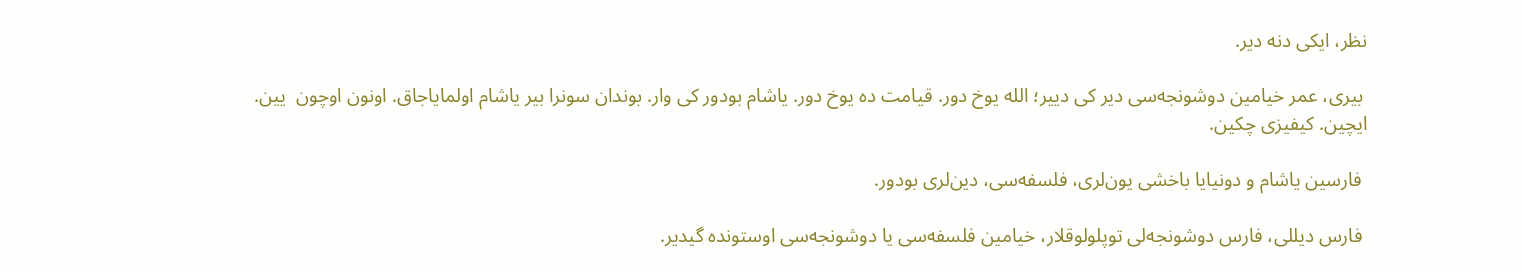نظر، ایکی دنه دیر.

 بیری، عمر خیامین دوشونجه‌سی دیر کی دییر؛ الله یوخ دور. قیامت ده یوخ دور. یاشام بودور کی وار. بوندان سونرا بیر یاشام اولمایاجاق. اونون اوچون  یین. ایچین. کیفیزی چکین.

 فارسین یاشام و دونیایا باخشی یون‌لری، فلسفه‌سی، دین‌لری بودور.

 فارس دیللی، فارس دوشونجه‌لی توپلولوقلار، خیامین فلسفه‌سی یا دوشونجه‌سی اوستونده گیدیر.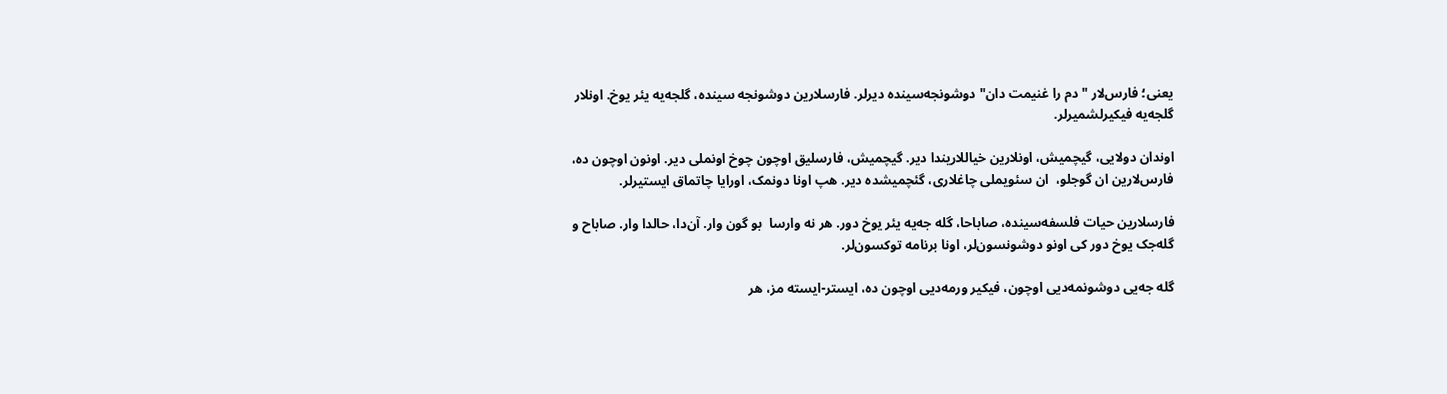یعنی؛ فارس‌لار "دم را غنیمت دان" دوشونجه‌سینده دیرلر. فارسلارین دوشونجه سینده، گلجه‌یه یئر یوخ. اونلار  گلجه‌یه فیکیرلشمیرلر.

اوندان دولایی، گیچمیش، اونلارین خیاللاریندا دیر. گیچمیش، فارسلیق اوچون چوخ اونملی دیر. اونون اوچون‌ ده، فارس‌لارین ان گوجلو،  ان سئویملی چاغلاری، گئچمیشده دیر. هپ اونا دونمک، اورایا چاتماق ایستیرلر.

فارسلارین حیات فلسفه‌سینده، صاباحا، گله جه‌یه یئر یوخ دور. هر نه وارسا  بو گون وار. آن‌دا، حالدا وار. صاباح و گله‌جک یوخ دور کی اونو دوشونسون‌لر، اونا برنامه توکسون‌‌لر.

گله جه‌یی دوشونمه‌دیی اوچون، فیکیر ورمه‌دیی اوچون ده، ایستر-ایسته مز، هر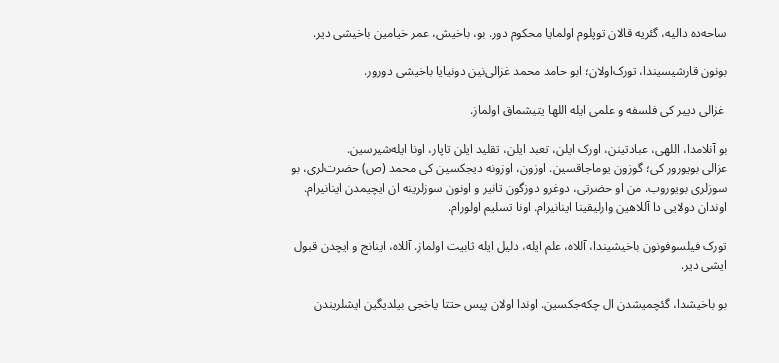ساحه‌ده دالیه، گئریه قالان توپلوم اولمایا محکوم دور. بو، باخیش، عمر خیامین باخیشی دیر.

بونون قارشیسیندا، تورک‌اولان؛ ابو حامد محمد غزالی‌نین دونیایا باخیشی دورور.

 غزالی دییر کی فلسفه و علمی ایله اللها یتیشماق اولماز.

بو آنلامدا، اللهی، عبادتینن، اورک ایلن، تعبد ایلن، تقلید ایلن تاپار، اونا ایله‌شیرسین.
عزالی بویورور کی؛ گوزون یوماجاقسین. اوزون، اوزونه دیجکسین کی محمد (ص) حضرت‌لری، بو سوزلری بویوروب. من او حضرتی، دوغرو دوزگون تانیر و اونون سوزلرینه ان ایچیمدن اینانیرام. اوندان دولایی دا آللاهین وارلیقینا اینانیرام. اونا تسلیم اولورام.

تورک فیلسوفونون باخیشیندا، آللاه‌، علم ایله، دلیل ایله ثابیت اولماز. آللاه‌، اینانج و ایچدن قبول ایشی دیر.

بو باخیشدا، گئچمیشدن ال چکه‌جکسین. اوندا اولان پیس حتتا یاخجی بیلدیگین ایشلریندن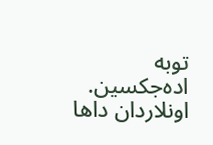توبه اده‌جکسین. اونلاردان داها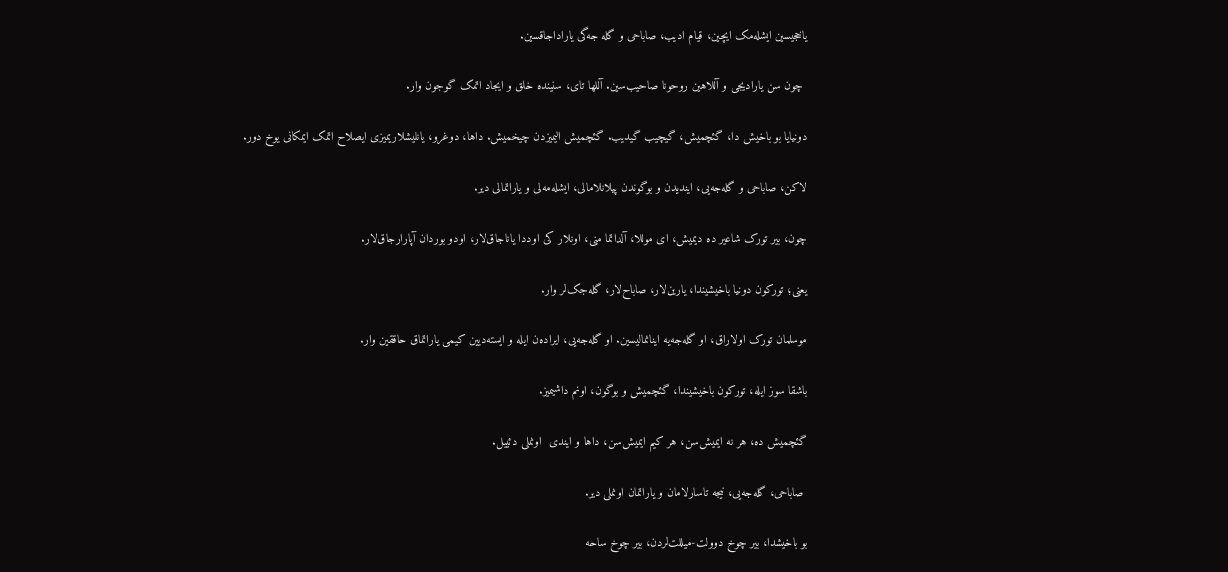یاخجیسین ایشله‌مک ایچین، قیام ادیب، صاباحی و گله جه‌گی یاراداجاقسین.

 چون سن یارادیجی و آللاهین روحونا صاحیب‌سین. آللها تای، سنینده خلق و ایجاد اتمک گوجون وار.

دونیایا بو باخیش دا، گئچمیش، گیچیب گیدیب. گئچمیش الیمیزدن چیخمیش. داها، دوغرو، یانلیشلاریمیزی ایصلاح اتمک ایمکانی یوخ دور.

لاکن، صاباحی و گله‌جه‌یی، ایندیدن و بوگوندن پیلانلامالی، ایشله‌مه‌لی و یاراتمالی دیر.

چون، بیر تورک شاعیر ده دیمیش، ای موللا‌، آلداتما منی، اونلار کی اوددا یاناجاق‌لار، اودو بوردان آپارارجاق‌لار.

یعنی؛ تورکون دونیا باخیشیندا، یارین‌لار، صاباح‌لار، گله‌جک‌لر وار.

موسلمان تورک اولاراق، او گله‌جه‌یه اینانمالیسین. او گله‌جه‌یی، ایراده‌ن ایله و ایسته‌دیین کیمی یاراتماق حاققین وار.

باشقا سوز ایله، تورکون باخیشیندا، گئچمیش و بوگون، اونم داشیمیز.

گئچمیش ده، هر نه ایمیش‌سن، هر کیم ایمیش‌سن، داها و ایندی  اونملی دئییل.

 صاباحی، گله‌جه‌یی، نیجه تاسارلامان و یاراتمان اونملی دیر.

بو باخیشدا، بیر چوخ دوولت-میللت‌لردن، بیر چوخ ساحه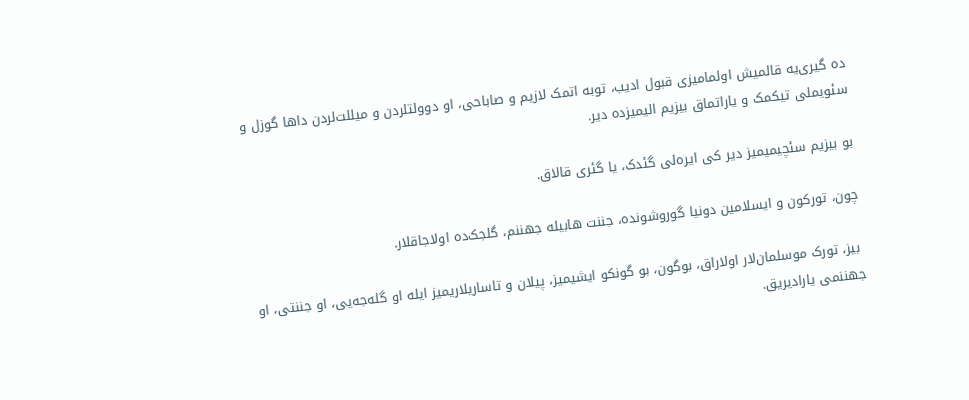ده گیری‌یه‌ قالمیش اولمامیزی قبول ادیب، توبه اتمک لازیم و صاباحی، او دوولتلردن و میللت‌لردن داها گوزل و سئویملی تیکمک و یاراتماق بیزیم الیمیزده دیر.

بو بیزیم سئچیمیمیز دیر کی ایره‌لی گئدک، یا گئری قالاق.

چون، تورکون و ایسلامین دونیا گوروشونده، جننت هابیله جهننم، گلجک‌ده اولاجاقلار.

 بیز، تورک موسلمان‌لار اولاراق، بوگون، بو گونکو ایشیمیز، پیلان و تاساریلاریمیز ایله او گله‌جه‌یی، او جننتی، او جهننمی یارادیریق.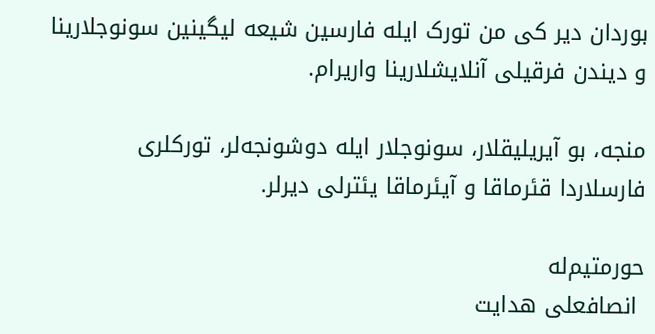بوردان دیر کی من تورک ایله فارسین شیعه لیگینین سونوجلارینا و دیندن فرقیلی آنلایشلارینا واریرام.

منجه، بو آیریلیقلار، سونوجلار ایله دوشونجه‌لر، تورکلری فارسلاردا قئرماقا و آیئرماقا یئترلی دیرلر.

حورمتیم‌له
 انصافعلی هدایت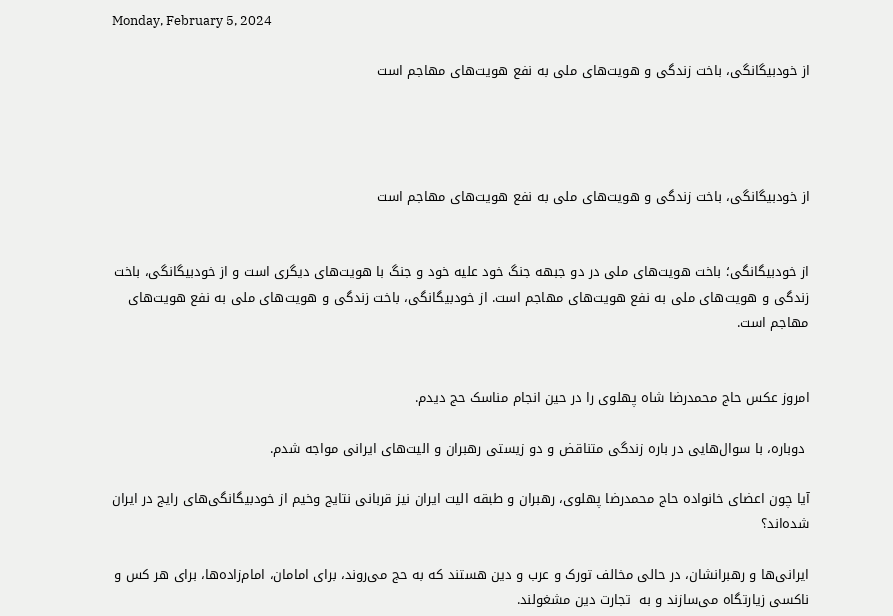Monday, February 5, 2024

از خودبیگانگی، باخت زندگی و هویت‌های ملی به نفع هویت‌های مهاجم است




از خودبیگانگی، باخت زندگی و هویت‌های ملی به نفع هویت‌های مهاجم است


از خودبیگانگی؛ باخت هویت‌های ملی در دو جبهه جنگ خود علیه خود و جنگ با هویت‌های دیگری است و از خودبیگانگی، باخت زندگی و هویت‌های ملی به نفع هویت‌های مهاجم است. از خودبیگانگی، باخت زندگی و هویت‌های ملی به نفع هویت‌های مهاجم است.


امروز عکس حاج محمدرضا شاه پهلوی را در حین انجام مناسک حج دیدم.

 دوباره، با سوال‌هایی در باره زندگی متناقض و دو زیستی رهبران و الیت‌های ایرانی مواجه شدم.

آیا چون اعضای خانواده حاج محمدرضا پهلوی، رهبران و طبقه الیت ایران نیز قربانی نتایج وخیم از خودبیگانگی‌های رایج در ایران شده‌اند؟

ایرانی‌ها و رهبرانشان، در حالی مخالف تورک و عرب و دین هستند که به حج می‌روند، برای امامان، اما‌م‌زاده‌ها، برای هر کس و ناکسی زیارتگاه می‌سازند و به  تجارت دین مشغولند.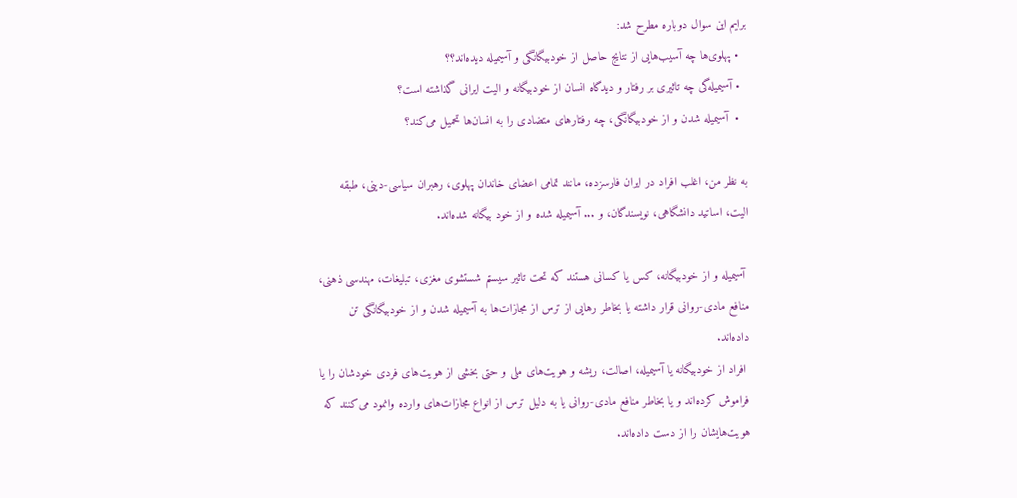برایم این سوال دوباره مطرح شد:
  • پهلوی‌ها چه آسیب‌هایی از نتایج حاصل از خودبیگانگی و آسیمیله دیده‌اند؟؟
  • آسیمیله‌گی چه تاثیری بر رفتار و دیدگاه انسان از خود‌بیگانه و الیت ایرانی گذاشته است؟
  •  آسیمیله شدن و از خودبیگانگی، چه رفتارهای متضادی را به انسان‌ها تحمیل می‌کند؟

به نظر من، اغلب افراد در ایران فارسزده، مانند تمامی اعضای خاندان پهلوی، رهبران سیاسی-دینی، طبقه الیت، اساتید دانشگاهی، نویسندگان، و ... آسیمیله شده و از خود بیگانه شده‌اند.

 آسیمیله و از خودبیگانه، کس یا کسانی هستند که تحت تاثیر سیستم شستشوی مغزی، تبلیغات، مهندسی ذهنی، منافع مادی-روانی قرار داشته یا بخاطر رهایی از ترس از مجازات‌ها به آسیمیله شدن و از خودبیگانگی تن داده‌اند.
 افراد از خودبیگانه یا آسیمیله، اصالت، ریشه و هویت‌های ملی و حتی بخشی از هویت‌های فردی خودشان را یا فراموش کرده‌اند و یا بخاطر منافع مادی-روانی یا به دلیل ترس از انواع مجازات‌های وارده وانمود می‌کنند که هویت‌هایشان را از دست داده‌اند.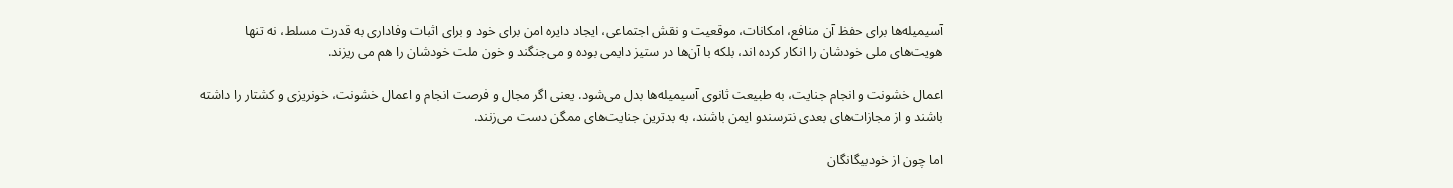آسیمیله‌ها برای حفظ آن منافع، امکانات، موقعیت و نقش اجتماعی، ایجاد دایره امن برای خود و برای اثبات وفاداری به قدرت مسلط، نه تنها هویت‌های ملی خودشان را انکار کرده اند، بلکه با آن‌ها در ستیز دایمی بوده و می‌جنگند و خون ملت خودشان را هم می ریزند.

اعمال خشونت و انجام جنایت، به طبیعت ثانوی آسیمیله‌ها بدل می‌شود. یعنی اگر مجال و فرصت انجام و اعمال خشونت، خونریزی و کشتار را داشته باشند و از مجازات‌های بعدی نترسند‌و ایمن باشند، به بدترین جنایت‌های ممگن دست می‌زنند.

اما چون از خودبیگانگان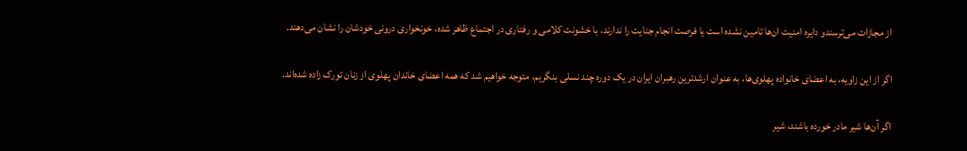از مجازات می‌ترسندو دایره امنیت ان‌ها تامین نشده است یا فرصت انجام جنایت را ندارند، با خشونت کلامی و رفتاری در اجتماع ظاهر شده، خونخواری درونی خودشان را نشان می‌دهند.

اگر از این زاویه، به اعضای خانواده پهلوی‌ها، به عنوان ارشدترین رهبران ایران در یک دوره چند نسلی بنگریم، متوجه خواهیم شد که همه اعضای خاندان پهلوی از زنان تورک زاده شده‌اند.

اگر آن‌ها شیر مادر خورده باشند، شیر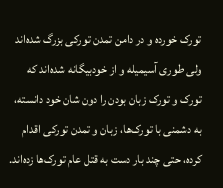تورک خورده‌ و در دامن تمدن تورکی بزرگ شده‌اند ولی طوری آسیمیله و از خودبیگانه شده‌اند که تورک و تورک زبان بودن را دون شان خود دانسته، به دشمنی با تورک‌ها، زبان و تمدن تورکی اقدام کرده، حتی چند بار دست به قتل عام‌ تورک‌ها زده‌اند.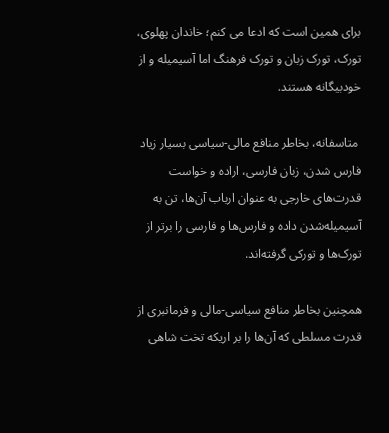برای همین است که ادعا می کنم؛ خاندان پهلوی، تورک‌، تورک زبان و تورک فرهنگ اما آسیمیله و از خودبیگانه هستند.

 متاسفانه، بخاطر منافع مالی-سیاسی بسیار زیاد فارس شدن، زبان فارسی، اراده و خواست قدرت‌های خارجی به عنوان ارباب آن‌ها، تن به آسیمیله‌‌شدن داده و فارس‌ها و فارسی را برتر از تورک‌ها و تورکی گرفته‌اند.

همچنین بخاطر منافع سیاسی-مالی و فرمانبری از قدرت مسلطی که آن‌ها را بر اریکه تخت شاهی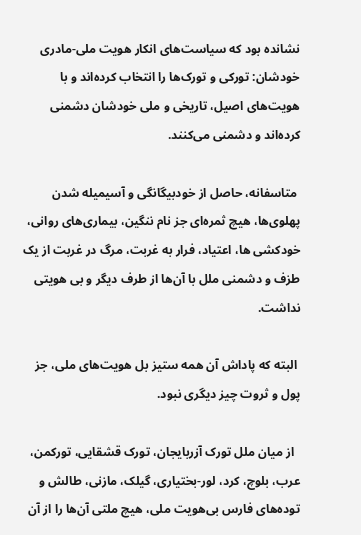نشانده بود که سیاست‌های انکار هویت ملی-مادری خودشان: تورکی و تورک‌ها را انتخاب کرده‌اند و با هویت‌های اصیل، تاریخی و ملی خودشان دشمنی کرده‌اند و دشمنی می‌کنند.

 متاسفانه، حاصل از خودبیگانگی و آسیمیله شدن پهلوی‌ها، هیچ ثمره‌ای جز نام ننگین، بیماری‌های روانی، خودکشی ها، اعتیاد، فرار به غربت، مرگ در غربت از یک طزف و دشمنی ملل با آن‌ها از طرف دیگر و بی هویتی نداشت.

 البته که پاداش آن همه ستیز بل هویت‌های ملی، جز پول و ثروت چیز دیگری نبود.

  از میان‌ ملل تورک آزربایجان، تورک قشقایی، تورکمن، عرب، بلوچ، کرد، لور-بختیاری، گیلک، مازنی، طالش و توده‌های فارس بی‌هویت ملی، هیچ ملتی آن‌ها را از آن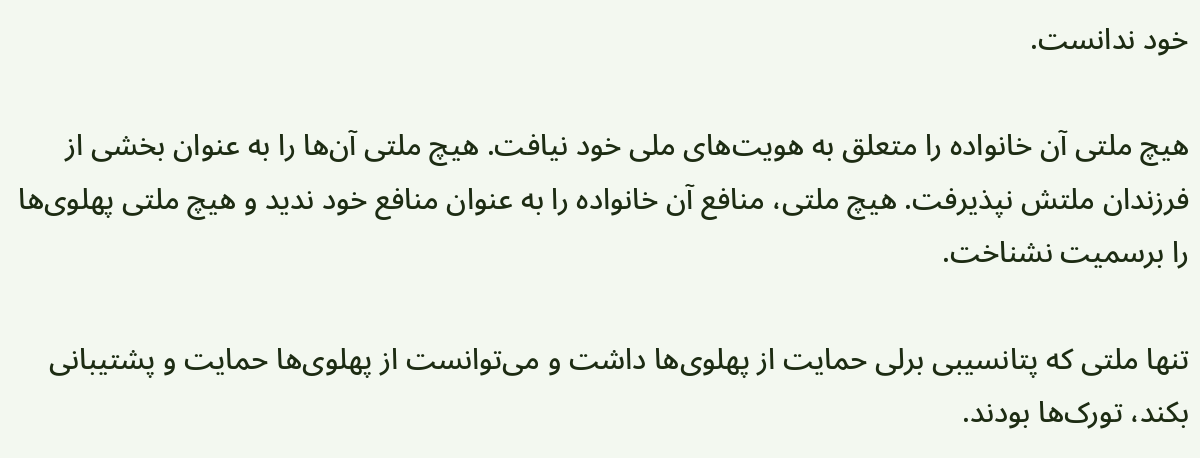خود ندانست.

هیچ ملتی آن خانواده را متعلق به هویت‌های ملی خود نیافت. هیچ ملتی آن‌ها را به عنوان بخشی از فرزندان ملتش نپذیرفت. هیچ ملتی، منافع آن خانواده را به عنوان‌ منافع خود ندید و هیچ ملتی پهلوی‌ها را برسمیت نشناخت.

تنها ملتی که پتانسیبی برلی حمایت از پهلوی‌ها داشت و می‌توانست از پهلوی‌ها حمایت و پشتیبانی بکند، تورک‌ها بودند.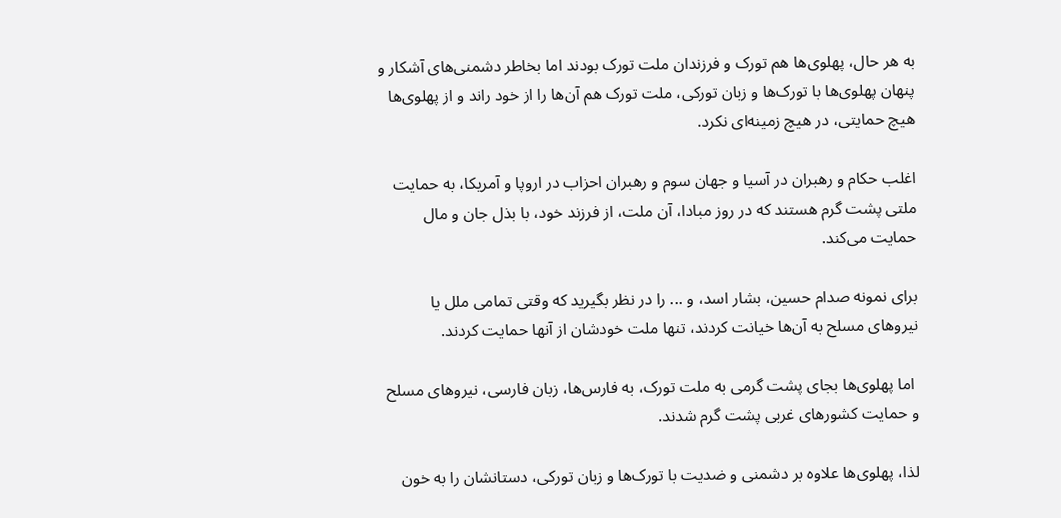به هر حال، پهلوی‌ها هم‌ تورک و فرزندان ملت تورک بودند اما بخاطر دشمنی‌های آشکار و پنهان پهلوی‌ها با تورک‌ها و زبان تورکی، ملت تورک هم آن‌ها را از خود راند و از پهلوی‌ها هیچ حمایتی، در هیچ زمینه‌ای نکرد.

اغلب حکام و رهبران در آسیا و جهان سوم و رهبران احزاب در اروپا و آمریکا، به حمایت ملتی پشت گرم هستند که در روز مبادا، آن ملت، از فرزند خود، با بذل جان و مال حمایت می‌کند.

برای نمونه صدام‌ حسین، بشار اسد، و ... را در نظر بگیرید که وقتی تمامی ملل یا نیروهای مسلح به آن‌ها خیانت کردند، تنها ملت خودشان از آنها حمایت کردند.

 اما پهلوی‌ها بجای پشت گرمی به ملت تورک، به فارس‌ها، زبان فارسی، نیروهای مسلح و حمایت کشورهای غربی پشت گرم شدند.

لذا، پهلوی‌ها علاوه بر دشمنی و ضدیت با تورک‌ها و زبان تورکی، دستانشان را به خون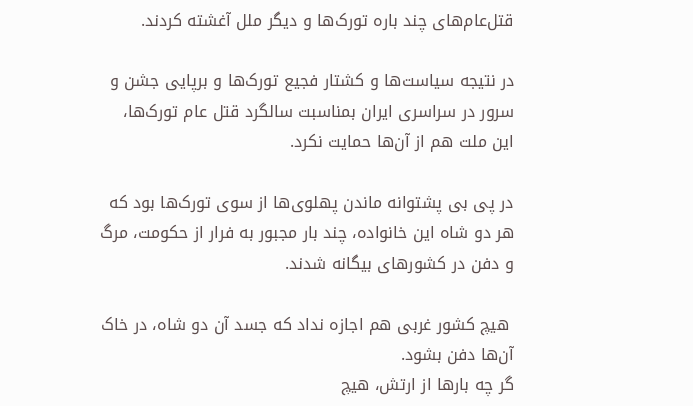قتل‌عام‌های چند باره تورک‌ها و دیگر ملل آغشته کردند.

در نتیجه سیاست‌ها و کشتار فجیع تورک‌ها و برپایی جشن و سرور در سراسری ایران بمناسبت سالگرد قتل عام تورک‌ها، این ملت هم از آن‌ها حمایت نکرد.

در پی بی پشتوانه ماندن پهلوی‌ها از سوی تورک‌ها بود که هر دو شاه این خانواده، چند بار مجبور به فرار از حکومت، مرگ و دفن در کشورهای بیگانه شدند.

 هیچ کشور غربی هم اجازه نداد که جسد آن دو شاه، در خاک آن‌ها دفن بشود.
گر چه بارها از ارتش، هیچ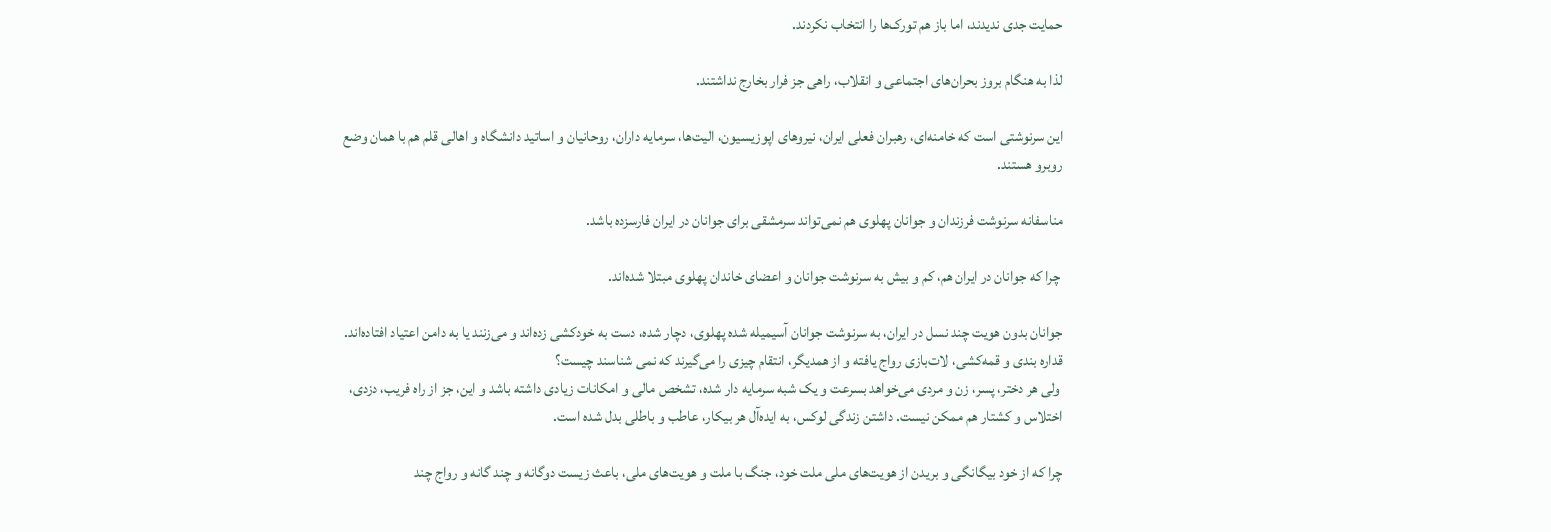حمایت جدی ندیدند، اما باز هم تورک‌ها را انتخاب نکردند.

لذا به هنگام‌ بروز بحران‌های اجتماعی و انقلاب، راهی جز فرار بخارج نداشتند.

این سرنوشتی است که خامنه‌ای، رهبران فعلی ایران، نیروهای اپوزیسیون، الیت‌ها، سرمایه داران، روحانیان و اساتید دانشگاه و اهالی قلم هم با همان وضع روبرو هستند.

مناسفانه سرنوشت فرزندان و جوانان پهلوی هم نمی‌تواند سرمشقی برای جوانان در ایران فارسزده باشد.

 چرا که جوانان در ایران هم، کم و بیش به سرنوشت جوانان و اعضای خاندان پهلوی مبتلا شده‌اند.

جوانان بدون هویت چند نسل در ایران، به سرنوشت جوانان آسیمیله شده پهلوی، دچار شده، دست به خودکشی زده‌اند و می‌زنند یا به دامن اعتیاد افتاده‌اند. قداره بندی و قمه‌کشی، لات‌بازی رواج یافته و از همدیگر، انتقام چیزی را می‌گیرند که نمی شناسند چیست؟
 ولی هر دختر، پسر، زن و مردی می‌خواهد بسرعت و یک شبه سرمایه دار شده، تشخص مالی و امکانات زیادی داشته باشد و این‌، جز از راه فریب، دزدی، اختلاس و کشتار هم ممکن نیست. داشتن زندگی لوکس، به ایده‌آل هر بیکار، عاطب و باطلی بدل شده است.

چرا که از خود بیگانگی و بریدن از هویت‌های ملی ملت خود، جنگ با ملت و هویت‌های ملی، باعث زیست دوگانه و چند گانه و رواج چند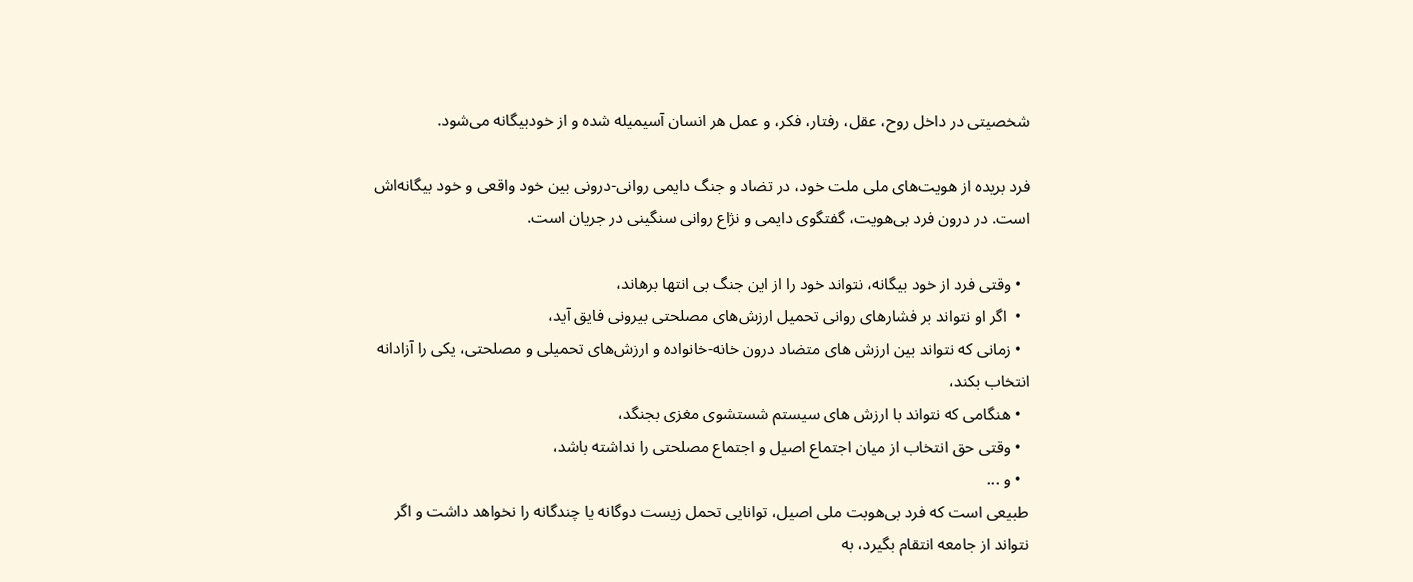شخصیتی در داخل روح، عقل، رفتار، فکر، و عمل هر انسان آسیمیله شده و از خودبیگانه می‌شود.

فرد بریده از هویت‌های ملی ملت خود، در تضاد و جنگ دایمی روانی-درونی بین خود واقعی و خود بیگانه‌اش است. در درون فرد بی‌هویت، گفتگوی دایمی و نژاع روانی سنگینی در جریان است.

  • وقتی فرد از خود بیگانه، نتواند خود را از این جنگ بی انتها برهاند،
  •  اگر او نتواند بر فشارهای روانی تحمیل‌ ارزش‌های مصلحتی بیرونی فایق آید،
  • زمانی که نتواند بین ارزش های متضاد درون خانه-خانواده و ارزش‌های تحمیلی و مصلحتی، یکی را آزادانه انتخاب بکند،
  • هنگامی که نتواند با ارزش های سیستم شستشوی مغزی بجنگد،
  • وقتی حق انتخاب از میان اجتماع اصیل و اجتماع مصلحتی را نداشته باشد،
  • و ...
طبیعی است که فرد بی‌هوبت ملی اصیل، توانایی تحمل زیست دوگانه یا چندگانه را نخواهد داشت و اگر نتواند از جامعه انتقام بگیرد، به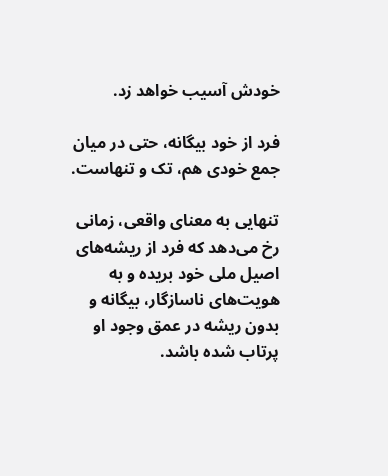خودش آسیب خواهد زد.

فرد از خود بیگانه، حتی در میان جمع خودی هم، تک و تنهاست.

تنهایی به معنای واقعی، زمانی رخ می‌دهد که فرد از ریشه‌های اصیل ملی خود بریده و به هویت‌های ناسازگار، بیگانه و بدون ریشه در عمق وجود او پرتاب شده باشد.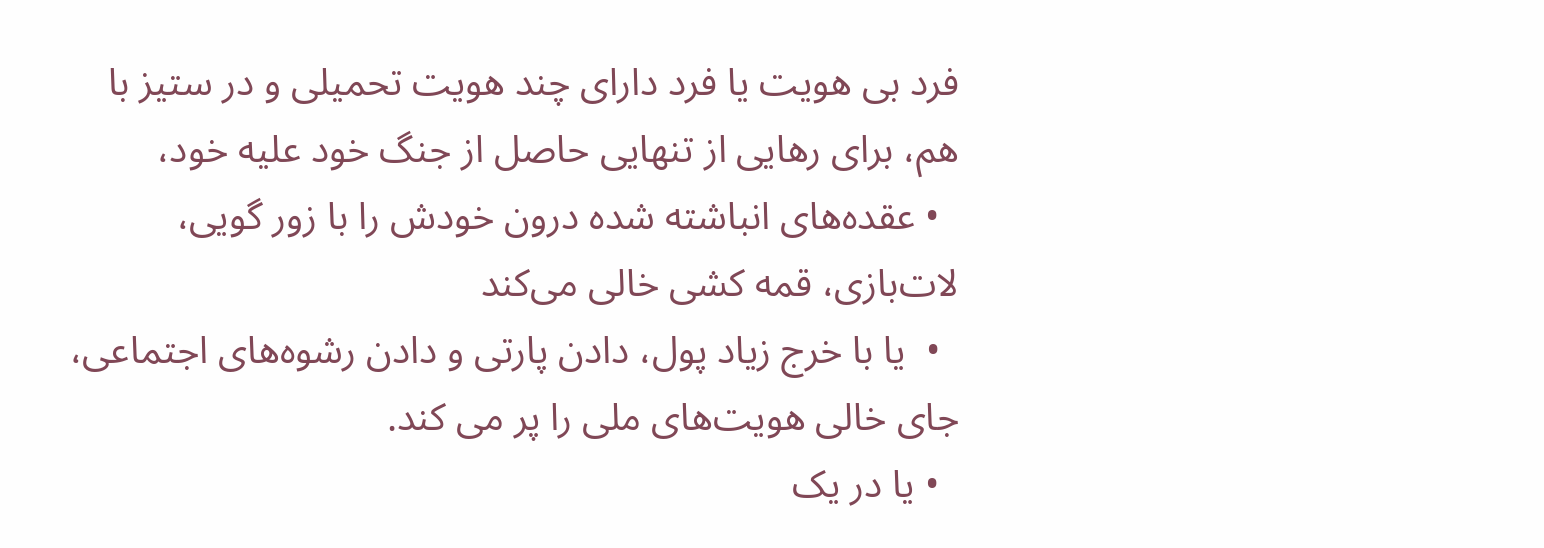فرد بی هویت یا فرد دارای چند هویت تحمیلی و در ستیز با هم، برای رهایی از تنهایی حاصل از جنگ خود علیه خود،
  • عقده‌های انباشته شده درون خودش را با زور گویی، لات‌بازی، قمه‌ کشی خالی می‌کند
  •  یا با خرج زیاد پول، دادن پارتی و دادن رشوه‌های اجتماعی، جای خالی هویت‌های ملی را پر می کند.
  • یا در یک‌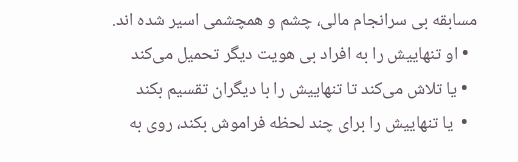مسابقه بی سرانجام مالی، چشم و همچشمی اسیر شده اند.
  • او تنهاییش را به افراد بی هویت دیگر تحمیل می‌کند
  • یا تلاش می‌کند تا تنهاییش را با دیگران تقسیم بکند
  •  یا تنهاییش را برای چند لحظه فراموش بکند، روی به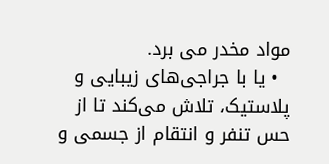مواد مخدر می برد.
  • یا با جراجی‌های زیبایی و پلاستیک، تلاش می‌کند تا از حس تنفر و انتقام از جسمی و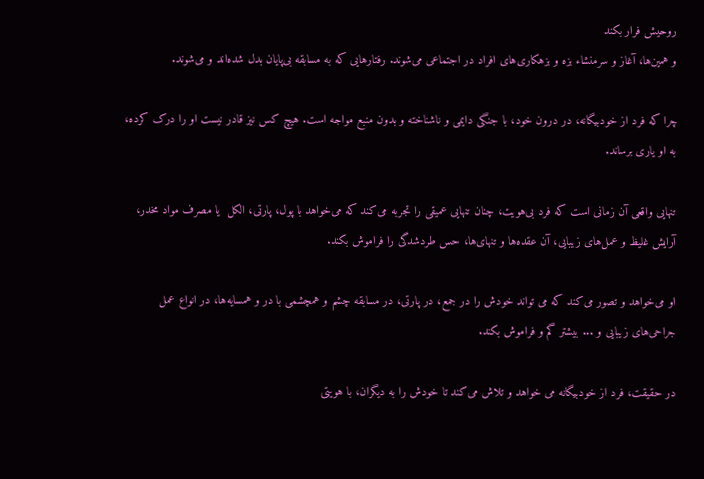روحیش فرار بکند
و همین‌ها، آغاز و سرمنشاء بزه و بزهکاری‌های افراد در اجتماعی می‌شوند. رفتارهایی که به مسابقه بی‌پایان بدل شده‌اند و می‌شوند.

چرا که فرد از خودبیگانه، در درون خود، با جنگی دایمی و ناشناخته و بدون منبع مواجه است. هیچ کس نیز قادر نیست او را درک کرده، به او یاری برساند.

تنهایی واقعی آن زمانی است که فرد بی‌هویت، چنان تنهایی عمیقی را تجربه می‌کند که می‌خواهد با پول، پارتی، الکل  یا مصرف مواد مخدر، آرایش غلیظ و عمل‌های زیبایی، آن عقده‌ها و تنهای‌ها، حس طردشدگی را فراموش بکند.

او می‌خواهد و تصور می‌کند که می تواند خودش را در جمع، در پارتی، در مسابقه چشم و همچشمی با در و همسایه‌ها، در انواع عمل جراحی‌های زیبایی و ... بیشتر گم و فراموش بکند.

در حقیقت، فرد از خودبیگانه می خواهد و تلاش می‌کند تا خودش را به دیگران، با هویتی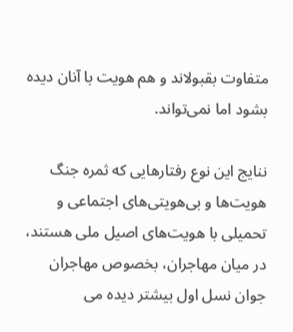متفاوت بقبولاند و هم هویت با آنان دیده بشود اما نمی‌تواند.

ننایج این نوع رفتارهایی که ثمره جنگ هویت‌ها و بی‌هویتی‌های اجتماعی و تحمیلی با هویت‌های اصیل ملی هستند، در میان مهاجران، بخصوص مهاجران جوان نسل اول بیشتر دیده می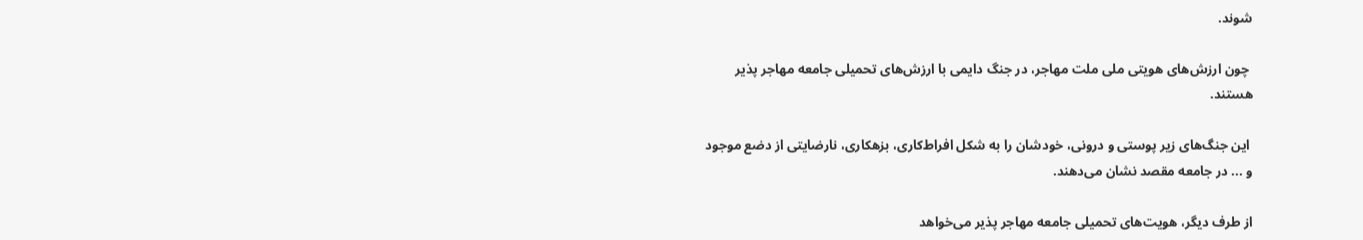شوند.

 چون ارزش‌های هویتی ملی ملت مهاجر، در جنگ دایمی با ارزش‌های تحمیلی جامعه مهاجر پذیر هستند.

 این جنگ‌های زیر پوستی و درونی، خودشان را به شکل افراط‌کاری، بزهکاری، نارضایتی از دضع موجود و ‌‌‌‌... در جامعه مقصد نشان می‌دهند.

از طرف دیگر، هویت‌های تحمیلی جامعه مهاجر پذیر می‌خواهد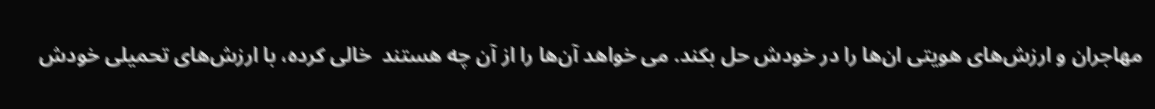مهاجران و ارزش‌های هویتی ان‌ها را در خودش حل بکند. می خواهد آن‌ها را از آن چه هستند  خالی کرده، با ارزش‌های تحمیلی خودش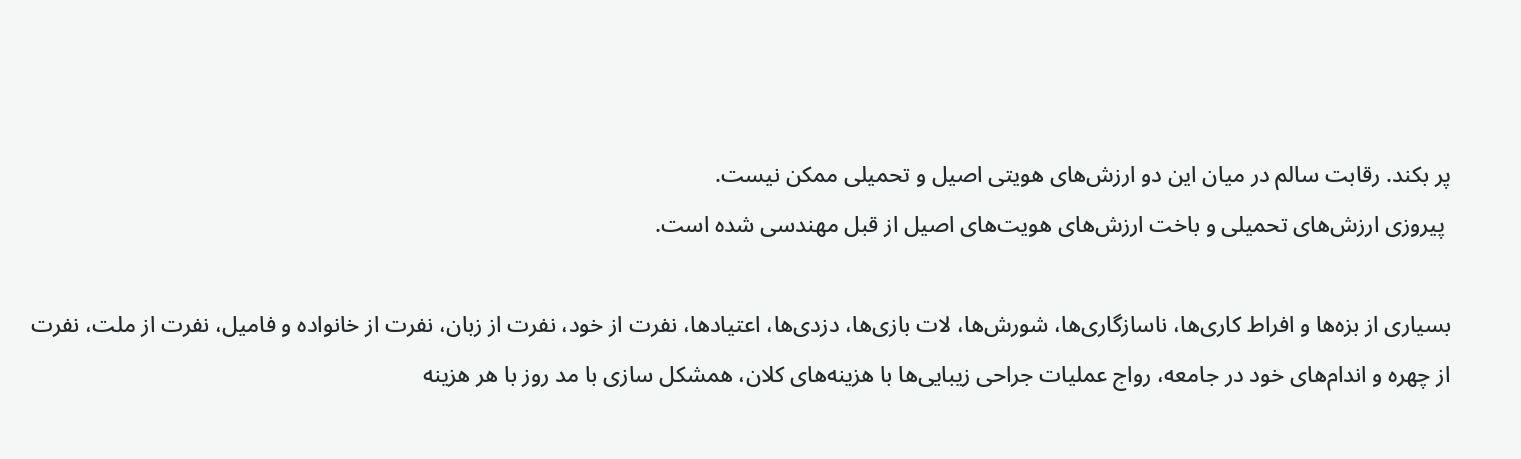پر بکند. رقابت سالم در میان این دو ارزش‌های هویتی اصیل و تحمیلی ممکن نیست.
 پیروزی ارزش‌های تحمیلی و باخت ارزش‌های هویت‌های اصیل از قبل مهندسی شده است.

بسیاری از بزه‌ها و افراط کاری‌ها، ناسازگاری‌ها، شورش‌ها، لات بازی‌ها، دزدی‌ها، اعتیادها، نفرت از خود، نفرت از زبان، نفرت از خانواده و فامیل، نفرت از ملت، نفرت از چهره و اندام‌های خود در جامعه، رواج عملیات جراحی زیبایی‌ها با هزینه‌های کلان، همشکل سازی با مد روز با هر هزینه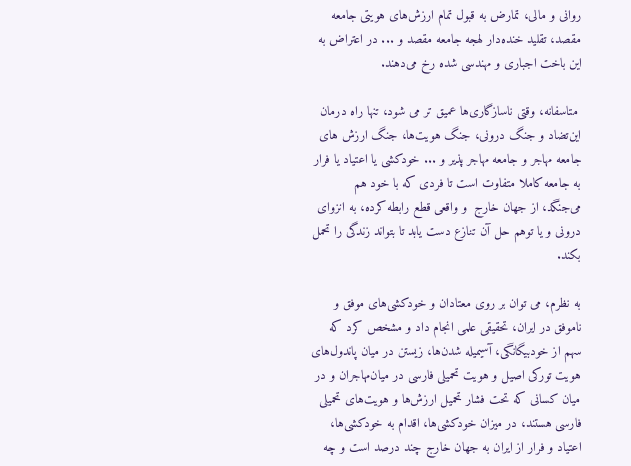روانی و مالی، تمارض به قبول تمام ارزش‌های هویتی جامعه مقصد، تقلید خنده‌دار لهجه جامعه مقصد و ‌‌... در اعتراض به این باخت اجباری و مهندسی شده رخ می‌دهند.

 متاسفانه، وقتی ناسازگاری‌ها عمیق تر می شود، تنها راه درمان این‌تضاد و جنگ درونی، جنگ هویت‌ها، جنگ ارزش های جامعه مهاجر و جامعه مهاجر پذیر و ‌‌... خودکشی یا اعتیاد یا فرار به جامعه کاملا متفاوت است تا فردی که با خود هم می‌جنگد، از جهان خارج  و واقعی قطع رابطه کرده، به انزوای درونی و یا توهم حل آن‌ تنازع دست یابد تا بتواند زندگی را تحمل بکند.

به نظرم، می توان بر روی معتادان و خودکشی‌های موفق و ناموفق در ایران، تحقیقی علمی انجام داد و مشخص کرد که سهم از خودبیگانگی، آسیمیله‌‌ شدن‌ها، زیستن در میان پاندول‌های هویت تورکی اصیل و هویت تحمیلی فارسی در میان‌مهاجران و در میان کسانی که تحت فشار تحمیل ارزش‌ها و هویت‌های تحمیلی فارسی هستند، در میزان خودکشی‌ها، اقدام به خودکشی‌ها، اعتیاد و فرار از ایران به جهان خارج چند درصد است و چه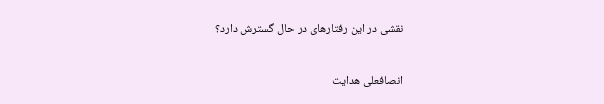نقشی در این رفتارهای در حال گسترش دارد؟


انصافعلی هدایت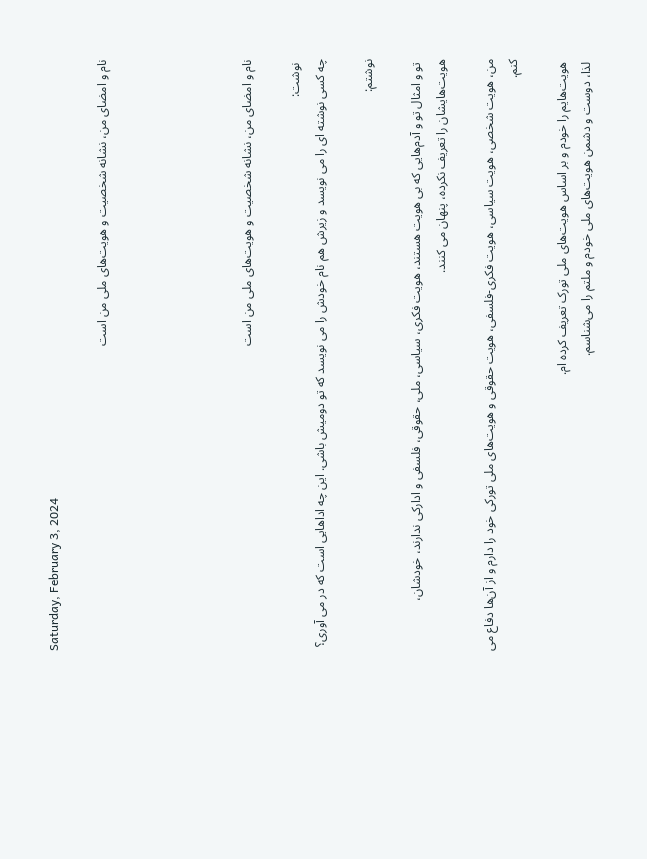Saturday, February 3, 2024

نام و امضای من، نشانه شخصیت و هویت‌های ملی من است





نام و امضای من، نشانه شخصیت و هویت‌های ملی من است

 نوشت:
چه کسی نوشته ای را می نویسد و زیرش هم نام خودش را می نویسد که تو دومیش باشی. این چه اداهایی است که در می آوری؟

نوشتم:

 تو و امثال تو و آدم‌هایی که بی هویت هستند، هویت فکری، سیاسی، ملی، حقوقی، فلسفی و ادارکی ندارند، خودشان، هویت‌هایشان را تعریف نکرده، پنهان می کنند.

من، هویت شخصی، هویت سیاسی، هویت فکری-فلسفی، هویت حقوقی و هویت‌های ملی تورکی خود را دارم و از آن‌ها دفاع می کنم.

 هویت‌هایم را خودم و بر اساس هویت‌های ملی تورک تعریف کرده ام.
 لذا، دوست و دشمن هویت‌های ملی خودم و ملتم را می‌شناسم.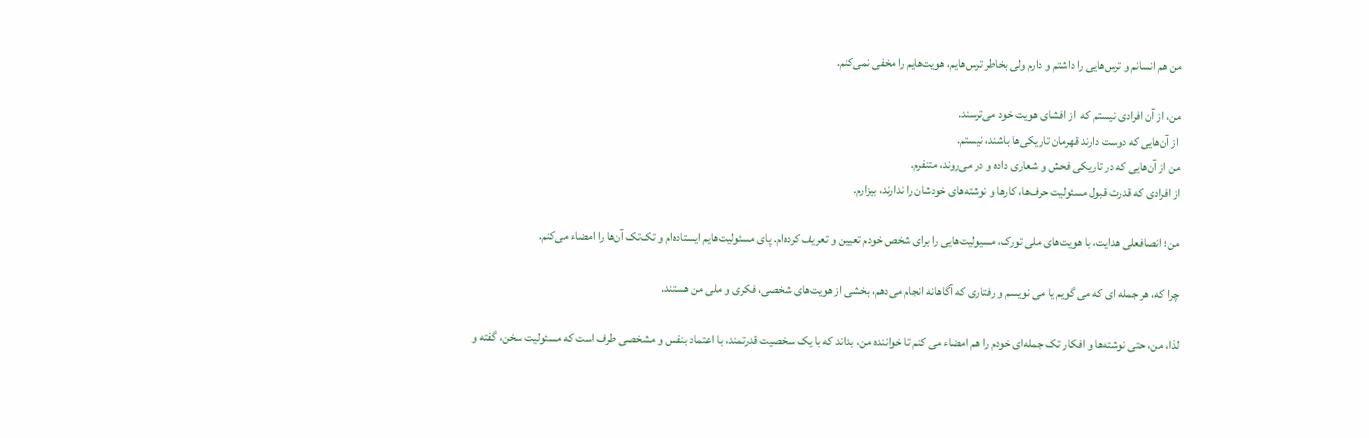من هم انسانم و ترس‌هایی را داشتم و دارم ولی بخاطر ترس‌هایم، هویت‌هایم را مخفی نمی‌کنم.

من، از آن‌ افرادی نیستم که  از افشای هویت خود می‌ترسند.
 از آن‌هایی که دوست دارند قهرمان تاریکی‌ها باشند، نیستم.
من از آن‌هایی که در تاریکی فحش و شعاری داده و در می‌روند، متنفرم.
از افرادی که قدرت قبول مسئولیت حرف‌ها، کارها و نوشته‌های خودشان را ندارند، بیزارم.

من؛ انصافعلی هدایت، با هویت‌های ملی تورک، مسیولیت‌هایی را برای شخص خودم تعیین و تعریف کرده‌ام. پای مسئولیت‌هایم ایستاده‌ام و تک‌‌تک آن‌ها را امضاء می‌کنم.

چرا که، هر جمله ای که می گویم یا می نویسم و رفتاری که آگاهانه انجام می‌دهم، بخشی از هویت‌های شخصی، فکری و ملی من هستند.

لذا، من، حتی نوشته‌ها و افکار تک جمله‌ای خودم را هم امضاء می کنم تا خواننده من، بداند که با یک سخصیت قدرتمند، با اعتماد بنفس و مشخصی طرف است که مسئولیت سخن، گفته‌ و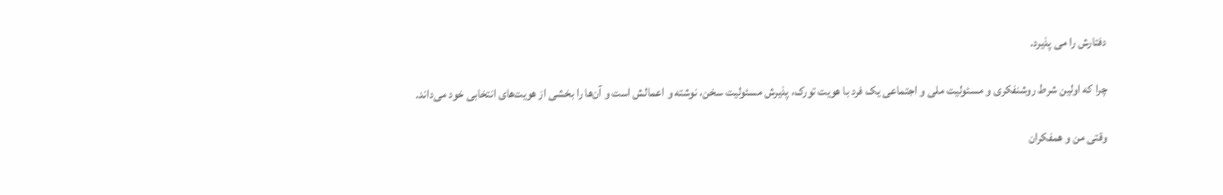دفتارش را می پذیرد.

چرا که اولین شرط روشنفکری و مسئولیت ملی و اجتماعی یک فرد با هویت تورک، پذیرش مسئولیت سخن، نوشته و اعمالش است و آن‌ها را بخشی از هویت‌های انتخابی خود می‌داند.

وقتی من و همفکران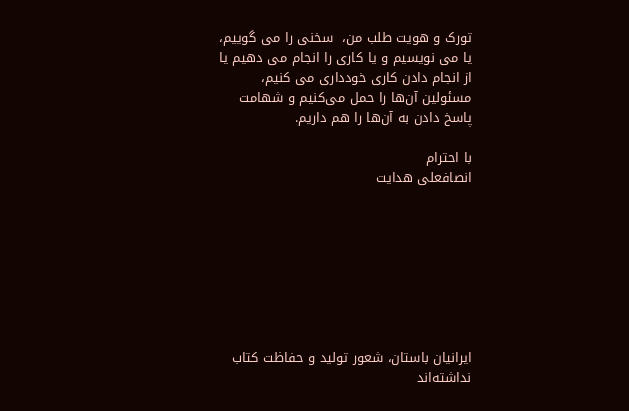تورک و هویت طلب من،  سخنی را می گوییم، یا می نویسیم و یا کاری را انجام می دهیم یا از انجام دادن کاری خودداری می کنیم، مسئولین آن‌ها را حمل می‌کنیم و شهامت پاسخ دادن به آن‌ها را هم داریم.

با احترام
انصافعلی هدایت








ایرانیان باستان، شعور تولید و حفاظت کتاب نداشته‌اند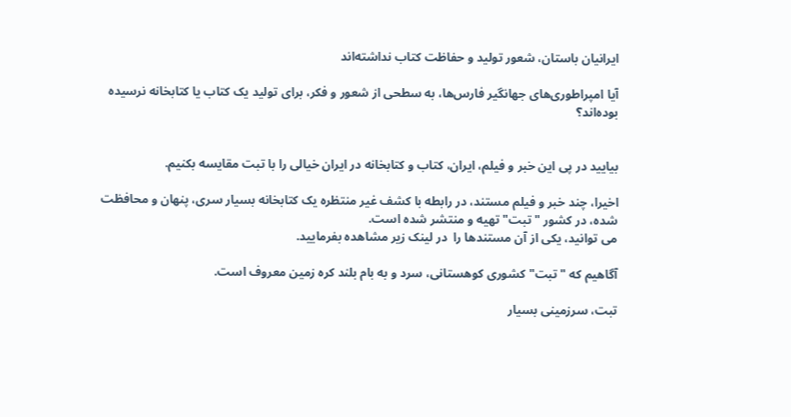ایرانیان باستان، شعور تولید و حفاظت کتاب نداشته‌اند

آیا امپراطوری‌های جهانگیر فارس‌ها، به سطحی از شعور و فکر، برای تولید یک کتاب یا کتابخانه نرسیده بوده‌اند؟


بیایید در پی این خبر و فیلم، ایران، کتاب و کتابخانه در ایران خیالی را با تبت مقایسه بکنیم.

اخیرا، چند خبر و فیلم مستند، در رابطه با کشف غیر منتظره یک کتابخانه‌ بسیار سری، پنهان و محافظت شده، در کشور "تبت" تهیه و منتشر شده است.
می توانید، یکی از آن‌ مستندها را  در لینک زیر مشاهده بفرمایید.

آگاهیم که "تبت" کشوری کوهستانی، سرد و به بام بلند کره زمین معروف است.

تبت، سرزمینی بسیار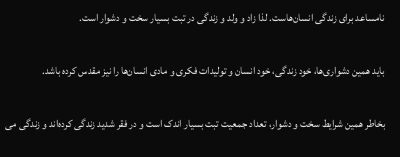نامساعد برای زندگی انسان‌هاست. لذا زاد و ولد و زندگی در تبت بسیار سخت و دشوار است.

باید همین دشواری‌ها، خود زندگی، خود انسان و تولیدات فکری و مادی انسان‌ها را نیز مقدس کرده باشد.

بخاطر همین شرایط سخت و دشوار، تعداد جمعیت تبت بسیار اندک است و در فقر شدید زندگی کرده‌اند و زندگی می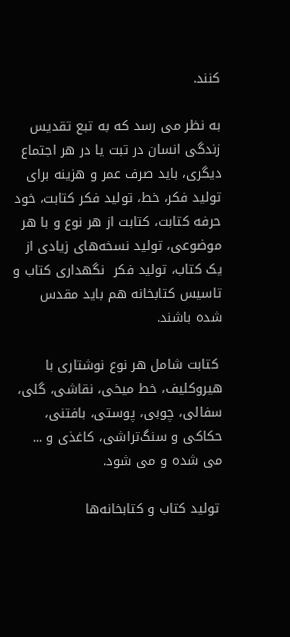کنند.

به نظر می رسد که به تبع تقدیس زندگی انسان در تبت یا در هر اجتماع دیگری، باید صرف عمر و هزینه برای تولید فکر، خط، تولید فکر کتابت، خود حرفه کتابت، کتابت از هر نوع و با هر موضوعی، تولید نسخه‌های زیادی از یک کتاب، تولید فکر  نگهداری کتاب و تاسیس کتابخانه‌ هم باید مقدس شده باشند.

 کتابت شامل هر نوع نوشتاری با هیروکلیف، خط میخی، نقاشی، گلی، سفالی، چوبی، پوستی، بافتنی، حکاکی و سنگ‌تراشی، کاغذی و ... می شده و می شود.

 تولید کتاب و کتابخانه‌ها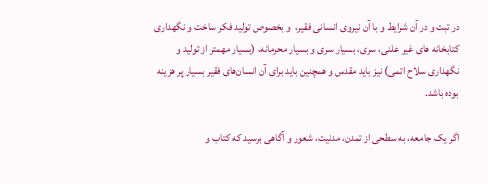در تبت و در آن شرایط و با آن نیروی انسانی فقیر،  و بخصوص تولید فکر ساخت و نگهداری کتابخانه های غیر علنی، سری، بسیار سری و بسیار محرمانه، (بسیار مهمتر از تولید و نگهداری سلاح اتمی) نیز باید مقدس و همچنین باید برای آن انسان‌های فقیر بسیار پر هزینه بوده باشد.

اگر یک جامعه، به سطحی از تمدن، مدنیت، شعور و آگاهی برسید که کتاب و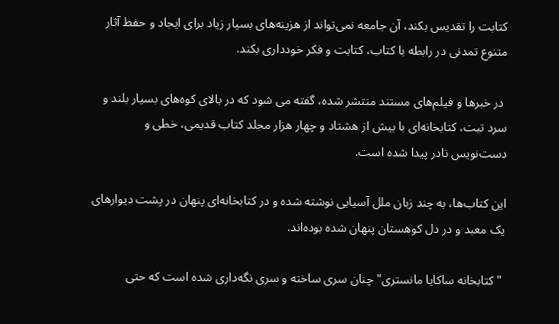کتابت را تقدیس بکند، آن جامعه نمی‌تواند از هزینه‌های بسیار زیاد برای ایجاد و حفط آثار متنوع تمدنی در رابطه با کتاب، کتابت و فکر خودداری بکند.

 در خبرها و فیلم‌های مستند منتشر شده، گفته می شود که در بالای کوه‌های بسیار بلند و سرد تبت، کتابخانه‌ای با بیش از هشتاد و چهار هزار مجلد کتاب قدیمی، خطی و دست‌نویس نادر پیدا شده است.

این کتاب‌ها، به چند زبان ملل آسیایی نوشته شده‌ و در کتابخانه‌ای پنهان در پشت دیوارهای یک معبد و در دل کوهستان پنهان شده بوده‌اند.

 "کتابخانه ساکایا مانستری" چنان سری ساخته و سری نگه‌داری شده است که حتی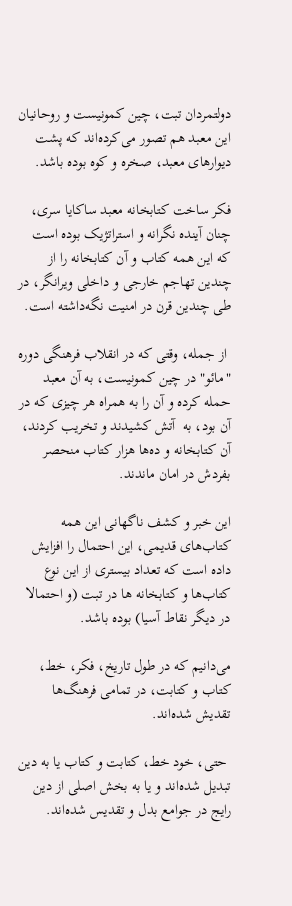دولتمردان تبت، چین کمونیست و روحانیان این معبد هم تصور می‌کرده‌اند که پشت دیوارهای معبد، صخره و کوه بوده باشد.

فکر ساخت کتابخانه معبد ساکایا سری، چنان آینده نگرانه و استراتژیک بوده است که این همه کتاب و آن کتابخانه را از چندین تهاجم خارجی و داخلی ویرانگر، در طی چندین قرن در امنیت نگه‌داشته است.

 از جمله، وقتی که در انقلاب فرهنگی دوره "مائو" در چین کمونیست، به آن معبد حمله کرده و آن را به همراه هر چیزی که در آن بود، به  آتش کشیدند و تخریب کردند، آن کتابخانه و ده‌ها هزار کتاب منحصر بفردش در امان ماندند.

این خبر و کشف ناگهانی این همه کتاب‌های قدیمی، این احتمال را افزایش داده است که تعداد بیستری از این نوع کتاب‌ها و کتابخانه ها در تبت (و احتمالا در دیگر نقاط آسیا) بوده باشد.

می‌دانیم که در طول تاریخ، فکر، خط، کتاب و کتابت، در تمامی فرهنگ‌ها تقدیش شده‌اند.

 حتی، خود خط، کتابت و کتاب یا به دین تبدیل شده‌اند و یا به بخش اصلی از دین رایج در جوامع بدل و تقدیس شده‌اند.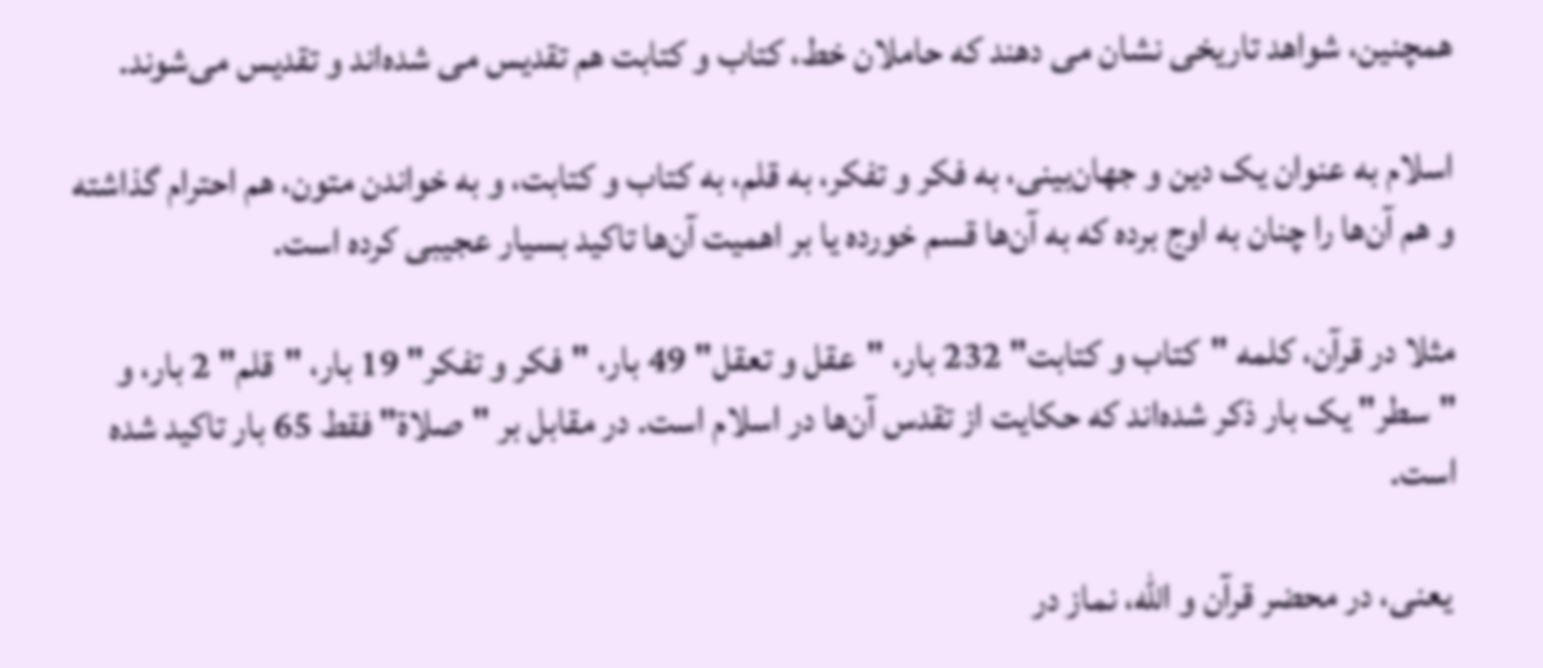همچنین، شواهد تاریخی نشان می دهند که حاملان خط، کتاب و کتابت هم تقدیس می شده‌اند و تقدیس می‌شوند.

اسلام به عنوان یک دین و جهان‌بینی، به فکر و تفکر، به قلم، به کتاب و کتابت، و به خواندن متون، هم احترام گذاشته و هم آن‌ها را چنان به اوج برده که به آن‌ها قسم خورده یا بر اهمیت آن‌ها تاکید بسیار عجیبی کرده است.

مثلا در قرآن، کلمه "کتاب و کتابت" 232 بار، "عقل و تعقل" 49 بار، "فکر و تفکر" 19 بار، "قلم" 2 بار، و "سطر" یک بار ذکر شده‌اند که حکایت از تقدس آن‌ها در اسلام است. در مقابل بر "صلاة" فقط 65 بار تاکید شده است.

 یعنی، در محضر قرآن و الله، نماز در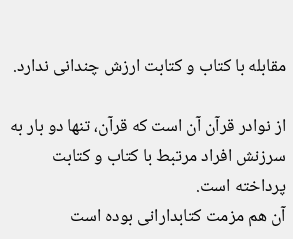مقابله با کتاب و کتابت ارزش چندانی ندارد.

از نوادر قرآن آن است که قرآن، تنها دو بار به سرزنش افراد مرتبط با کتاب و کتابت پرداخته است.
آن‌ هم مزمت کتابدارانی بوده است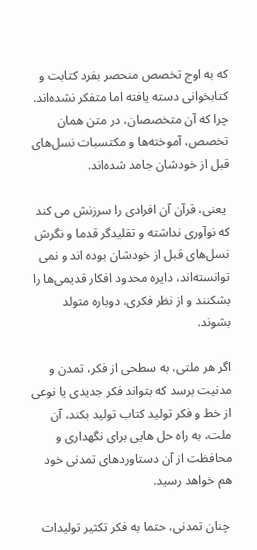که به اوج تخصص منحصر بفرد کتابت و کتابخوانی دسته یافته اما متفکر نشده‌اند.
چرا که آن متخصصان، در متن همان تخصص، آموخته‌ها و مکتسبات نسل‌های قبل از خودشان جامد شده‌اند.

 یعنی، قرآن آن افرادی را سرزنش می کند که نوآوری نداشته و تقلیدگر قدما و نگرش نسل‌های قبل از خودشان بوده اند و نمی توانسته‌اند، دایره محدود افکار قدیمی‌ها را بشکنند و از نظر فکری، دوباره متولد بشوند.

اگر هر ملتی، به سطحی از فکر، تمدن و مدنیت برسد که بتواند فکر جدیدی یا نوعی از خط و فکر تولید کتاب تولید بکند، آن ملت، به راه حل هایی برای نگهداری و محافظت از آن‌ دستاوردهای تمدنی خود هم خواهد رسید.

 چنان تمدنی، حتما به فکر تکثیر تولیدات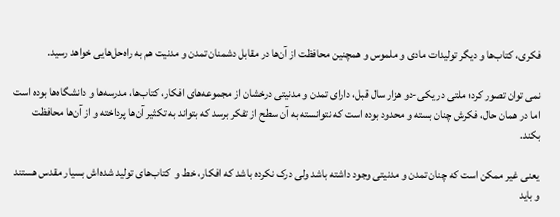فکری، کتاب‌ها و دیگر تولیدات مادی و ملموس و همچنین محافظت از آن‌ها در مقابل دشمنان تمدن و مدنیت هم به راه‌حل‌هایی خواهد رسید.

نمی توان تصور کرد؛ ملتی در یکی-دو هزار سال قبل، دارای تمدن و مدنیتی درخشان از مجموعه‌های افکار، کتاب‌ها، مدرسه‌ها و دانشگاه‌ها بوده است اما در همان حال، فکرش چنان بسته و محدود بوده است که نتوانسته به آن سطح از تفکر برسد که بتواند به تکثیر آن‌ها پرداخته و از آن‌ها محافظت بکند.

یعنی غیر ممکن است که چنان تمدن و مدنیتی وجود داشته باشد ولی درک نکرده باشد که افکار، خط و  کتاب‌های تولید شده‌اش بسیار مقدس هستند و باید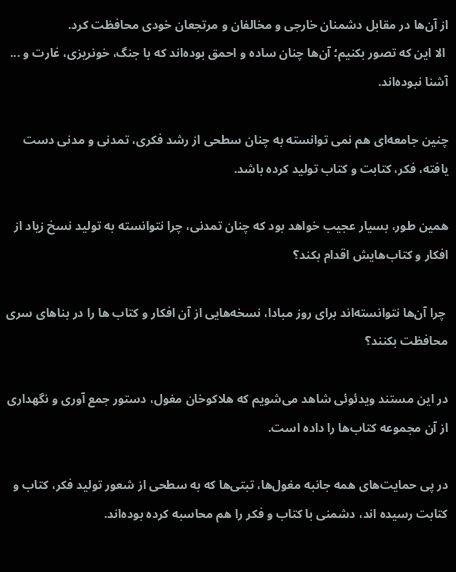از آن‌ها در مقابل دشمنان خارجی و مخالفان و مرتجعان خودی محافظت کرد.
 الا این که تصور بکنیم؛ آن‌ها چنان ساده و احمق بوده‌اند که با جنگ، خونریزی، غارت و ... آشنا نبوده‌اند.

چنین جامعه‌ای هم نمی توانسته به چنان سطحی از رشد فکری، تمدنی و مدنی دست یافته، فکر، کتابت و کتاب تولید کرده باشد.

همین طور، بسیار عجیب خواهد بود که چنان تمدنی، چرا نتوانسته به تولید نسخ زیاد از افکار و کتاب‌هایش اقدام بکند؟

 چرا آن‌ها نتوانسته‌اند برای روز مبادا، نسخه‌هایی از آن افکار و کتاب ها را در بناهای سری محافظت بکنند؟

در این مستند ویدئوئی شاهد می‌شویم که هلاکوخان مغول، دستور جمع آوری و نگهداری از آن مجموعه کتاب‌‌ها را داده است.

در پی حمایت‌های همه جانبه مغول‌ها، تبتی‌ها که به سطحی از شعور تولید فکر، کتاب و کتابت رسیده اند، دشمنی با کتاب و فکر را هم محاسبه کرده بوده‌اند.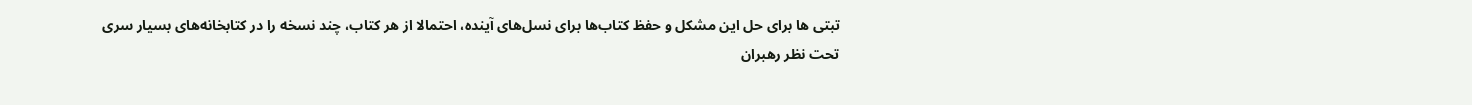تبتی ها برای حل این مشکل و حفظ کتاب‌ها برای نسل‌های آینده، احتمالا از هر کتاب، چند نسخه را در کتابخانه‌های بسیار سری تحت نظر رهبران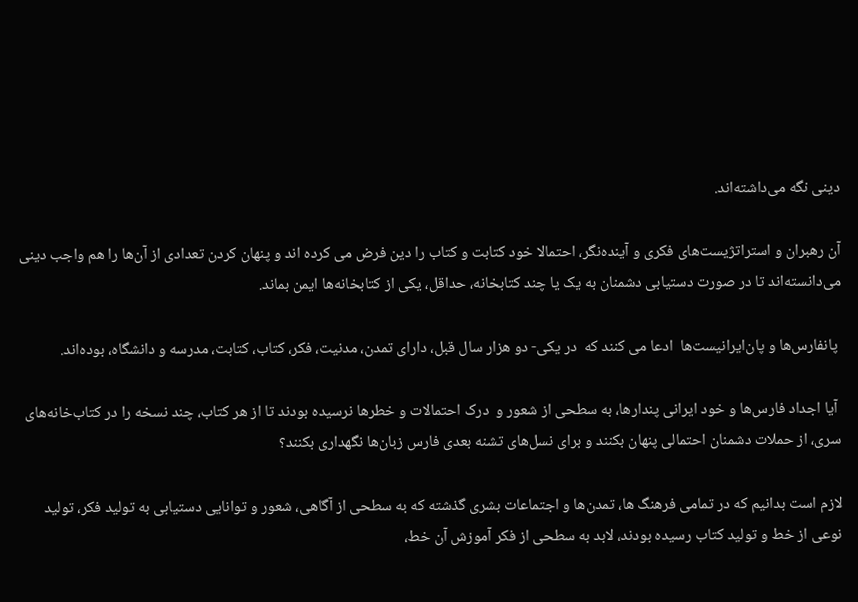دینی نگه می‌داشته‌اند.

آن رهبران و استراتژیست‌های فکری و آینده‌نگر، احتمالا خود کتابت و کتاب را دین فرض می کرده اند و پنهان کردن تعدادی از آن‌ها را هم واجب دینی می‌دانسته‌اند تا در صورت دستیابی دشمنان به یک یا چند کتابخانه، حداقل، یکی از کتابخانه‌ها ایمن بماند.

 پانفارس‌ها و پان‌ایرانیست‌ها  ادعا می کنند که  در یکی- دو هزار سال قبل، دارای تمدن، مدنیت، فکر، کتاب، کتابت، مدرسه و دانشگاه، بوده‌اند.

 آیا اجداد فارس‌ها و خود ایرانی پندارها، به سطحی از شعور و  درک احتمالات و خطرها نرسیده بودند تا از هر کتاب، چند نسخه را در کتاب‌خانه‌های سری، از حملات دشمنان احتمالی پنهان بکنند و برای نسل‌های تشنه بعدی فارس زبان‌ها نگهداری بکنند؟

لازم است بدانیم که در تمامی فرهنگ ها، تمدن‌ها و اجتماعات بشری گذشته که به سطحی از آگاهی، شعور و توانایی دستیابی به تولید فکر، تولید نوعی از خط و تولید کتاب رسیده بودند، لابد به سطحی از فکر آموزش آن خط،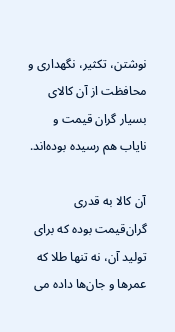نوشتن، تکثیر، نگهداری و محافظت از آن کالای بسیار گران قیمت و نایاب هم رسیده بوده‌اند.

آن کالا به قدری گران‌قیمت بوده که برای تولید آن، نه تنها طلا که عمرها و جان‌ها داده می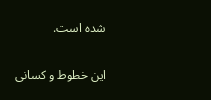شده است.

این خطوط و کسانی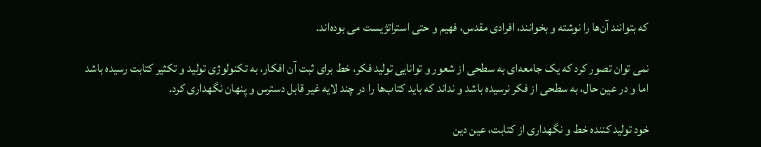که بتوانند آن‌ها را نوشته و بخوانند، افرادی مقدس، فهیم و حتی استراتژیست می بوده‌اند.

نمی توان تصور کرد که یک جامعه‌ای به سطحی از شعور و توانایی تولید فکر، خط برای ثبت آن افکار، به تکنولوژی تولید و تکثیر کتابت رسیده‌ باشد اما و در عین حال، به سطحی از فکر نرسیده باشد و نداند که باید کتاب‌ها را در چند لایه غیر قابل دسترس و پنهان نگهداری کرد.

خود تولید کننده خط و نگهداری از کتابت، عین دین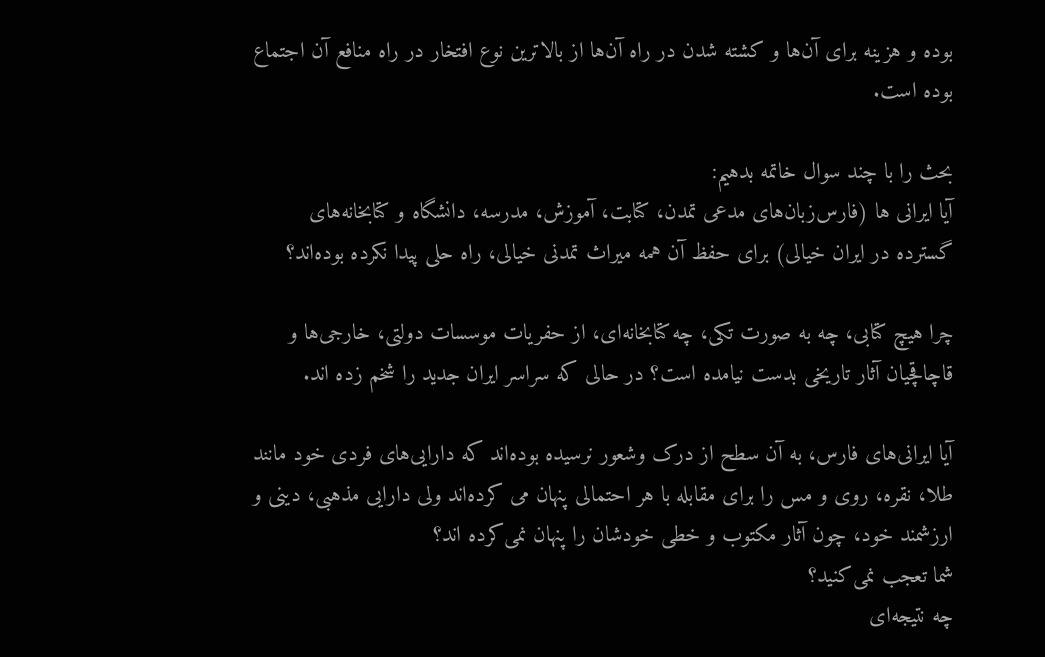بوده و هزینه برای آن‌ها و کشته شدن در راه آن‌ها از بالاترین نوع افتخار در راه منافع آن اجتماع بوده است.

بحث را با چند سوال خاتمه بدهیم:
آیا ایرانی ها (فارس‌زبان‌های مدعی تمدن، کتابت، آموزش، مدرسه، دانشگاه و کتابخانه‌های گسترده در ایران خیالی) برای حفظ آن همه میراث تمدنی خیالی، راه حلی پیدا نکرده بوده‌اند؟

چرا هیچ کتابی، چه به صورت تکی، چه کتابخانه‌ای، از حفریات موسسات دولتی، خارجی‌ها و قاچاقچیان آثار تاریخی بدست نیامده است؟ در حالی که سراسر ایران جدید را شخم زده اند.

آیا ایرانی‌های فارس، به آن سطح از درک وشعور نرسیده بوده‌اند که دارایی‌های فردی خود مانند طلا، نقره، روی و مس را برای مقابله با هر احتمالی پنهان می کرده‌اند ولی دارایی مذهبی، دینی و ارزشمند خود، چون آثار مکتوب و خطی خودشان را پنهان نمی‌کرده اند؟
شما تعجب نمی‌کنید؟
چه نتیجه‌ای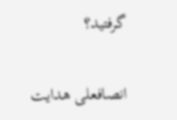گرفتید؟

انصافعلی هدایت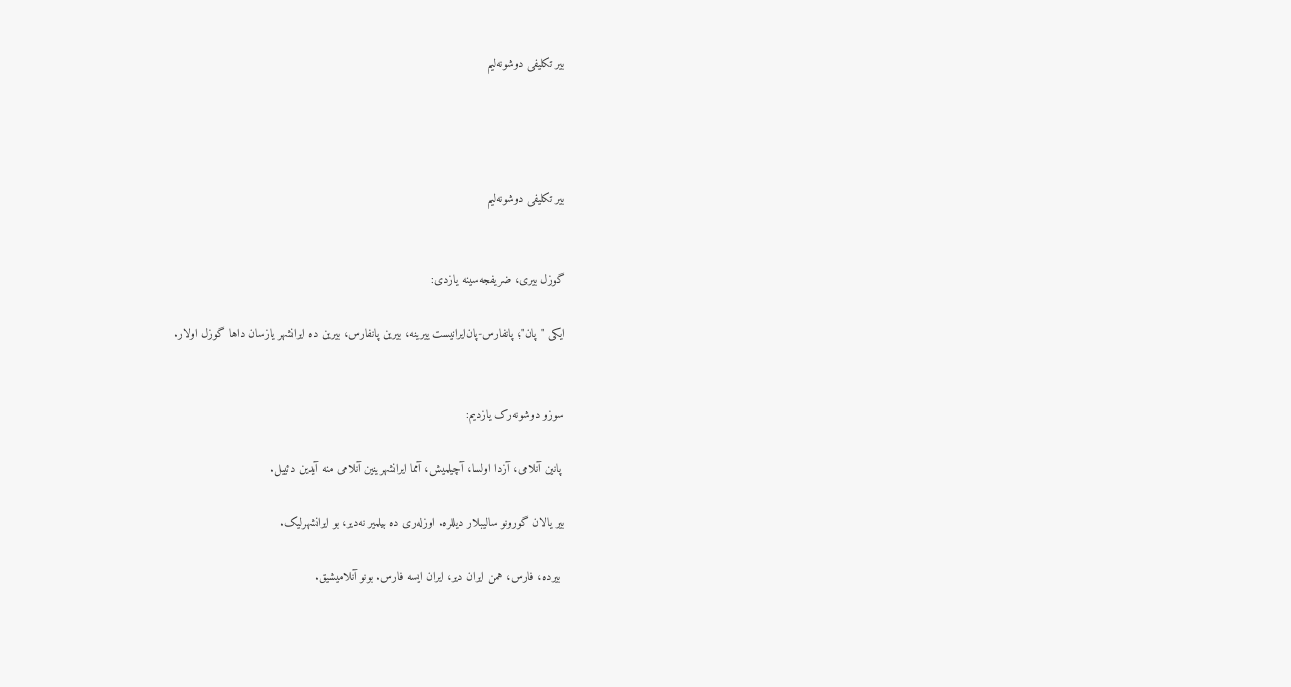بیر تکلیفی دوشونه‌لیم




بیر تکلیفی دوشونه‌لیم


گوزل بیری، ضریفجه‌سینه یازدی:

ایکی "پان"؛ پانفارس-پان‌ایرانیست ییرینه، بیرین پانفارس، بیرین‌ ده ایرانشهر یازسان داها گوزل اولار.


سوزو دوشونه‌رک یازدیم:

 پانین آنلامی، آزدا اولسا، آچیلمیش، آمما ایرانشهرینین آنلامی منه آیدین دئییل.

بیر یالان گورونو سالیبلار دیللره. اوزله‌ری ده بیلمیر نه‌دیر، بو ایرانشهرلیک.

 بیرده، فارس، همن ایران دیر، ایران ایسه فارس. بونو آنلامیشیق.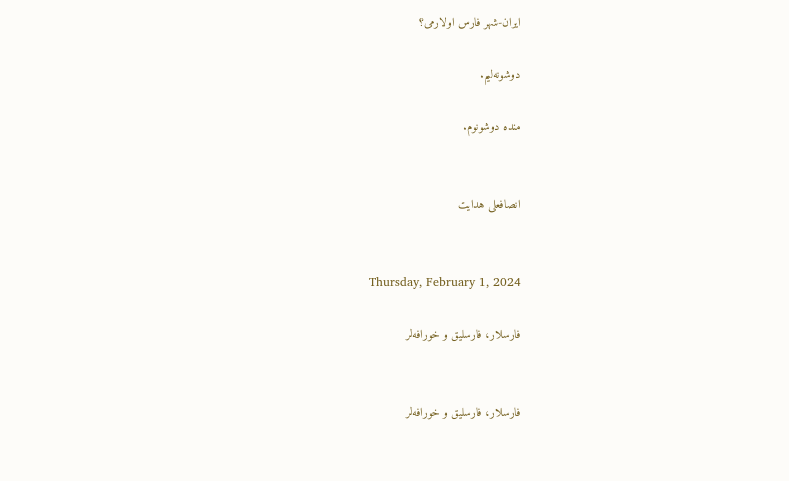ایران-شهر فارس اولارمی؟

دوشونه‌لیم.

منده دوشونوم.


انصافعلی هدایت


Thursday, February 1, 2024

فارسلار، فارسلیق و خورافه‌لر


فارسلار، فارسلیق و خورافه‌لر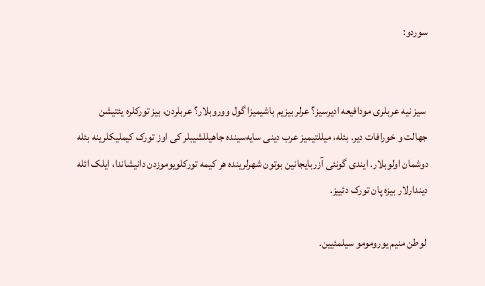سوردو:


 سیز نیه عربلری مودافیعه ادیرسیز؟ عرلر بیزیم باشیمیزا گول ووروبلار؟ عربلردن، بیز تورکلره یئتیشن جهالت و خورافات دیر. بئله، میللتیمیز عرب دینی سایه‌سینده جاهیللشیبلر کی اوز تورک کیملیکلرینه بئله دوشمان اولوبلار. ایندی گونئی آزربایجانین بوتون شهرلرینده هر کیمه تورکلویوموزدن‌ دانیشاندا، ایلک ائله دیندارلار بیزه پان تورک دئییز.

 لوطن منیم یورومومو سیلمئیین.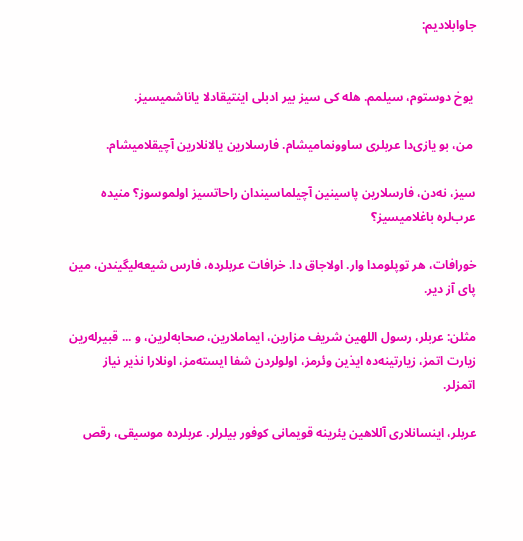جاوابلادیم:


 یوخ دوستوم، سیلمم. هله کی سیز بیر ادبلی اینتیقادلا یاناشمیسیز.

 من، بو یازی‌دا عربلری‌ ساوونمامیشام. فارسلارین یالانلارین آچیقلامیشام.

سیز، نه‌دن، فارسلارین پاسینین‌ آچیلماسیندان‌ راحاتسیز اولموسوز؟ منیده عرب‌لره باغلامیسیز؟

خورافات، هر توپلومدا وار. اولاجاق‌ دا. خرافات عربلرده، فارس شیعه‌لیگیندن، مین پای آز دیر.

مثلن: عربلر، رسول اللهین‌ شریف مزارین، ایماملارین، صحابه‌لرین، و ... قبیرله‌رین زیارت اتمز، زیارتینه‌ده ایذین وئرمز، اولولردن شفا ایسته‌مز، اونلارا نذیر نیاز اتمزلر.

عربلر، اینسانلاری آللاهین‌ یئرینه‌ قویمانی کوفور بیلرلر. عربلرده موسیقی، رقص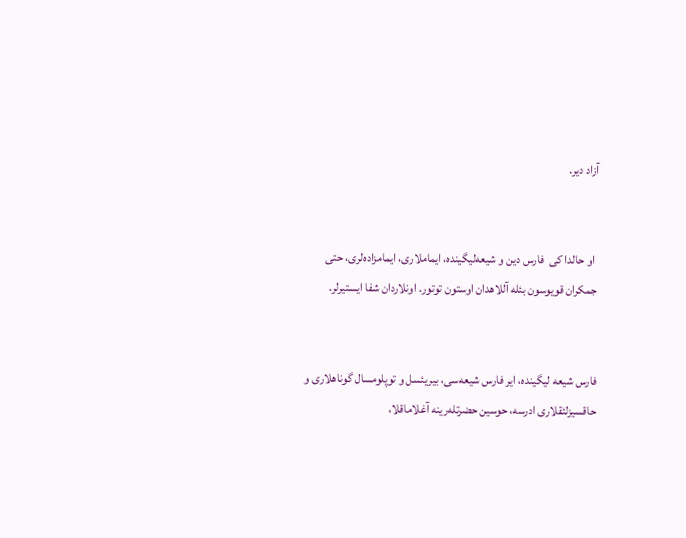آزاد دیر.


 او حالدا کی  فارس دین و شیعه‌لیگینده، ایماملاری، ایمامزاده‌لری، حتی جمکران قویوسون بئله آللاهدان‌ اوستون توتور. اونلاردان شفا ایستیرلر.


فارس شیعه لیگینده، ایر فارس شیعه‌سی، بیریئسل و توپلومسال گوناهلاری و حاقسیزلئقلاری ادرسه، حوسین حضرتله‌رینه‌ آغلاماقلا‌،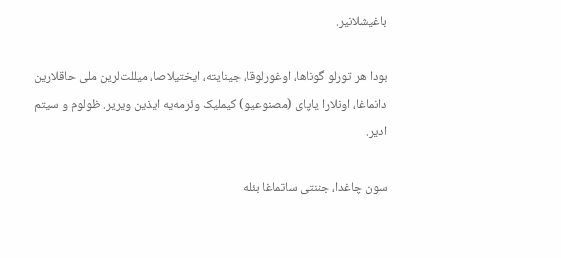باغیشلانیر.

بودا هر تورلو گوناها، اوغورلوقا، جینایته، ایختیلاصا، میللت‌لرین ملی حاقلارین دانماغا، اونلارا یاپای (مصنوعیو) کیملیک وئرمه‌یه ایذین ویریر. ظولوم و سیتم ادیر.

سون چاغدا، جننتی ساتماغا بئله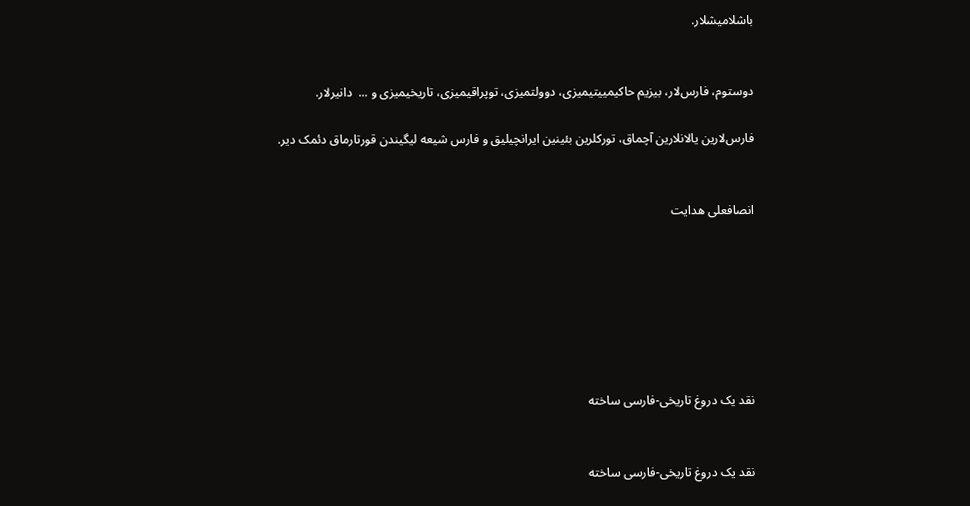باشلامیشلار.


دوستوم، فارس‌لار، بیزیم حاکیمییتیمیزی، دوولتمیزی، توپراقیمیزی، تاریخیمیزی و ...  دانیرلار.

فارس‌لارین یالانلارین آچماق، تورکلرین بئینین ایرانچیلیق و فارس شیعه لیگیندن قورتارماق دئمک دیر.


انصافعلی هدایت







نقد یک دروغ تاریخی-فارسی ساخته


نقد یک دروغ تاریخی-فارسی ساخته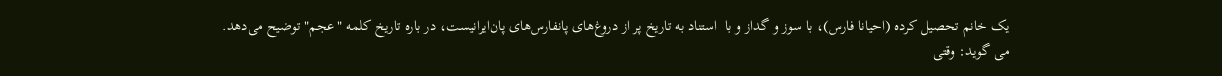یک خانم تحصیل کرده (احیانا فارس)، با سوز و گداز و با  استناد به تاریخ پر از دروغ‌های پانفارس‌های پان‌ایرانیست، در باره تاریخ کلمه "عجم" توضیح می‌دهد.
می گوید: وقتی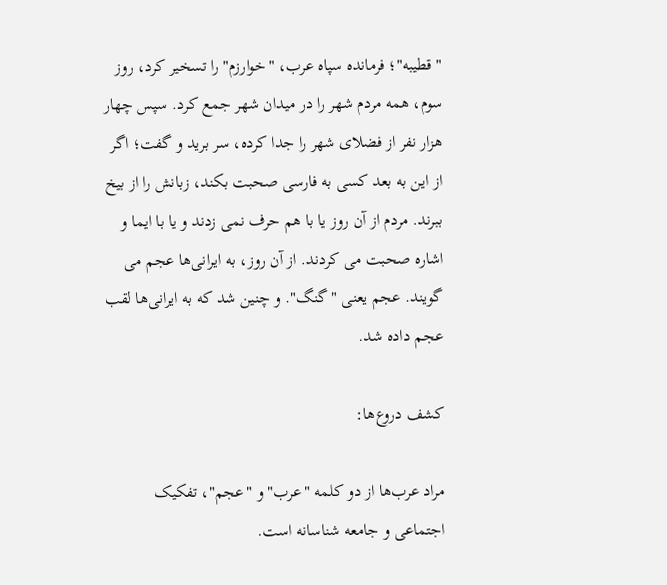"قطیبه"؛ فرمانده سپاه عرب، "خوارزم" را تسخیر کرد، روز سوم، همه مردم شهر را در میدان شهر جمع کرد. سپس چهار هزار نفر از فضلای شهر را جدا کرده، سر برید و گفت؛ اگر از این به بعد کسی به فارسی صحبت بکند، زبانش را از بیخ ببرند. مردم از آن روز یا با هم حرف نمی زدند و یا با ایما و اشاره صحبت می کردند. از آن روز، به ایرانی‌ها عجم می گویند. عجم یعنی "گنگ". و چنین شد که به ایرانی‌ها لقب عجم داده شد.

کشف دروع‌ها:

مراد عرب‌ها از دو کلمه "عرب" و "عجم"، تفکیک اجتماعی و جامعه شناسانه است.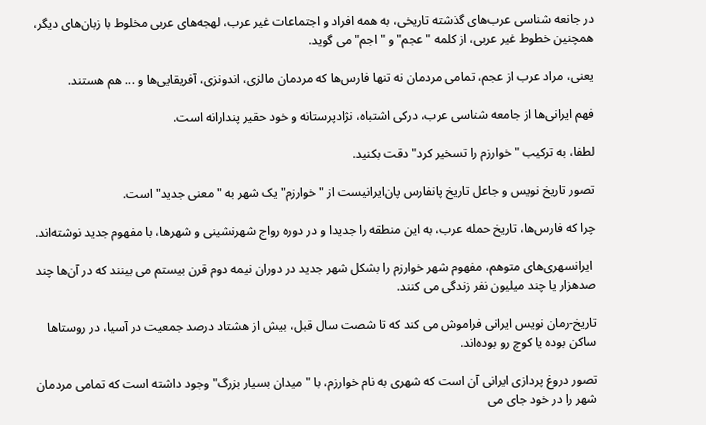در جانعه شناسی عرب‌های گذشته تاریخی، به همه افراد و اجتماعات غیر عرب‌، لهجه‌های عربی مخلوط با زبان‌های دیگر، همچنین خطوط غیر عربی، از کلمه "عجم" و "اجم" می گوید.

یعنی، مراد عرب از عجم، تمامی مردمان نه تنها فارس‌ها که مردمان مالزی، اندونزی، آفریقایی‌ها و ... هم هستند.

فهم ایرانی‌ها از جامعه شناسی عرب‌، درکی اشتباه، نژادپرستانه و خود حقیر پندارانه است.

لطفا، به ترکیب "خوارزم را تسخیر کرد" دقت بکنید.

تصور تاریخ نویس و جاعل تاریخ پانفارس پان‌ایرانیست از "خوارزم" یک شهر به "معنی جدید" است.

چرا که فارس‌ها، تاریخ حمله عرب، به این منطقه را جدیدا و در دوره رواج شهرنشینی و شهرها، با مفهوم جدید نوشته‌اند.

 ایرانسهری‌های متوهم، مفهوم شهر خوارزم را بشکل شهر جدید در دوران نیمه دوم قرن بیستم می بینند که در آن‌ها چند صدهزار یا چند میلیون نفر زندگی می کنند.

تاریخ-رمان نویس ایرانی فراموش می کند که تا شصت سال قبل، بیش از هشتاد درصد جمعیت در آسیا، در روستاها ساکن بوده یا کوچ رو بوده‌اند.

تصور دروغ پردازی ایرانی آن است که شهری به نام خوارزم، با "میدان بسیار بزرگ" وجود داشته است که تمامی مردمان شهر را در خود جای می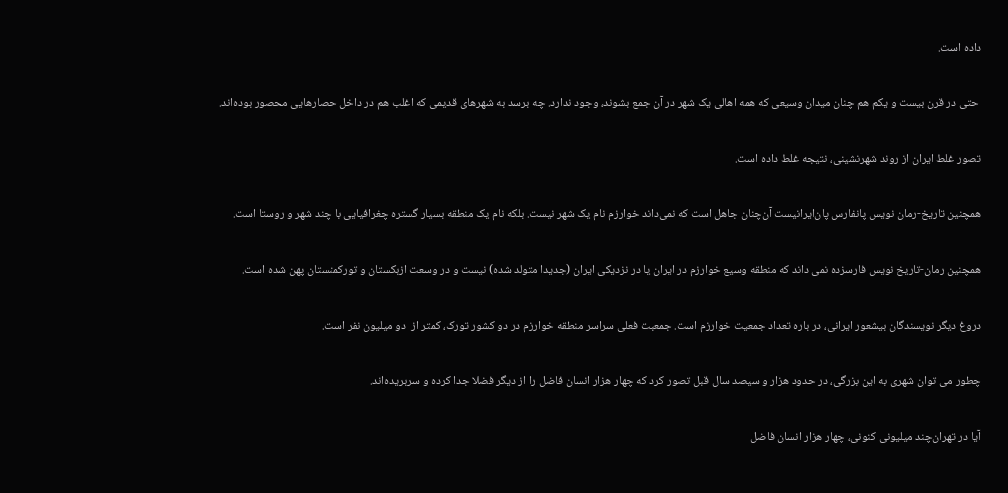داده است.

 حتی در قرن بیست و یکم هم چنان میدان وسیعی که همه اهالی یک شهر در آن جمع بشوند، وجود ندارد. چه برسد به شهرهای قدیمی که اغلب هم در داخل حصارهایی محصور بوده‌اند.

تصور غلط ایران از روند شهرنشینی، نتیجه غلط داده است.

همچنین تاریخ-رمان نویس پانفارس پان‌ایرانیست آن‌چنان جاهل است که نمی‌داند خوارزم نام یک شهر نیست. بلکه نام یک منطقه بسیار گستره چغرافیایی با چند شهر و روستا است.

همچنین رمان-تاریخ نویس فارسزده نمی داند که منطقه وسیع خوارزم در ایران یا در نزدیکی ایران (جدیدا متولد شده) نیست و در وسعت ازبکستان و تورکمنستان پهن شده است.

دروغ دیگر نویسندگان بیشعور ایرانی، در باره تعداد جمعیت خوارزم است. جمعبت فعلی سراسر منطقه خوارزم در دو کشور تورک، کمتر از  دو میلیون نفر است.

چطور می توان شهری به این بزرگی، در حدود هزار و سیصد سال قبل تصور کرد که چهار هزار انسان فاضل را از دیگر فضلا جدا کرده و سربرید‌ه‌اند.

آیا در تهران‌چند میلیونی کنونی، چهار هزار انسان فاضل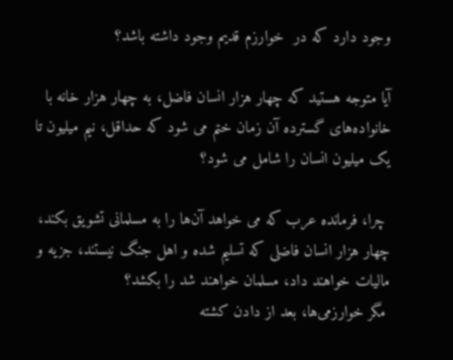وجود دارد که در  خوارزم قدیم وجود داشته باشد؟

آیا متوجه هستید که چهار هزار انسان فاضل، به چهار هزار خانه با خانواده‌های گسترده آن زمان ختم می شود که حداقل، نیم میلیون تا یک میلیون انسان را شامل می شود؟

 چرا، فرمانده عرب که می خواهد آن‌ها را به مسلمانی تشویق بکند، چهار هزار انسان فاضلی که تسلیم شده و اهل جنگ نیستند، جزیه و مالیات خواهند داد، مسلمان خواهند شد را بکشد؟
 مگر خوارزمی‌ها، بعد از دادن کشته‌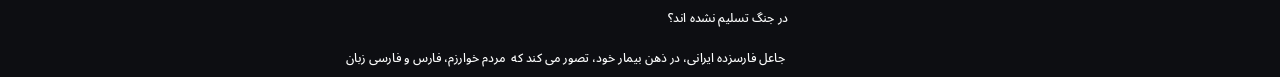در جنگ تسلیم نشده اند؟

 جاعل فارسزده ایرانی، در ذهن بیمار خود، تصور می کند که  مردم خوارزم، فارس و فارسی زبان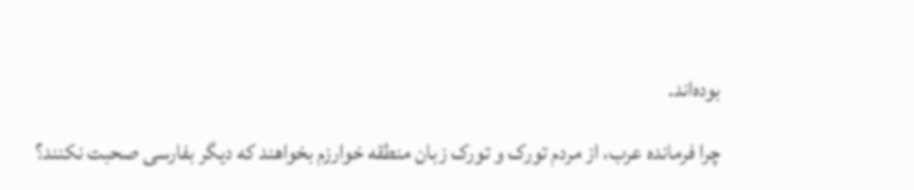بوده‌اند.

چرا فرمانده عرب، از مردم تورک و تورک زبان منطقه خوارزم بخواهند که دیگر بفارسی صحبت نکنند؟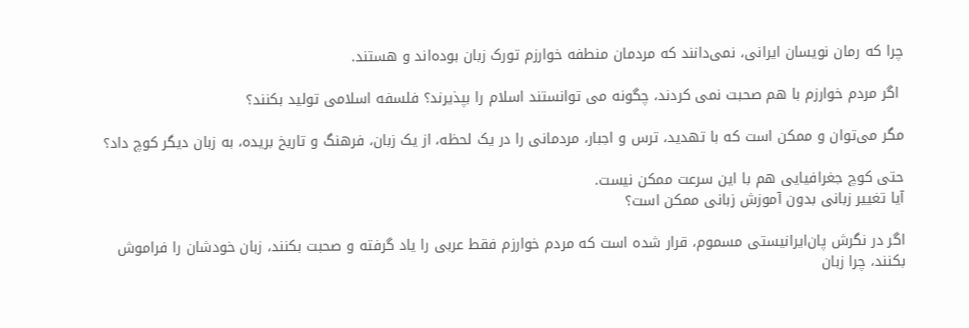چرا که رمان نویسان ایرانی، نمی‌دانند که مردمان منطفه خوارزم تورک زبان بوده‌اند و هستند.

 اگر مردم خوارزم با هم صحبت نمی کردند، چگونه می توانستند اسلام را بپذیرند؟ فلسفه اسلامی تولید بکنند؟

مگر می‌توان و ممکن است که با تهدید، ترس و اجبار، مردمانی را در یک لحظه، از یک زبان، فرهنگ و تاریخ بریده، به زبان دیگر کوچ داد؟

حتی کوچ جغرافیایی هم با این سرعت ممکن نیست.
آیا تغییر زبانی بدون آموزش زبانی ممکن است؟

اگر در نگرش پان‌ایرانیستی مسموم، قرار شده است که مردم خوارزم فقط عربی را یاد گرفته و صحبت بکنند، زبان خودشان را فراموش بکنند، چرا زبان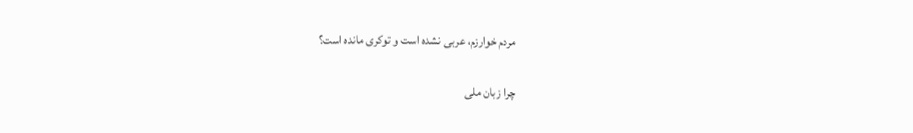مردم خوارزم، عربی نشده است و توکری مانده است؟

چرا زبان ملی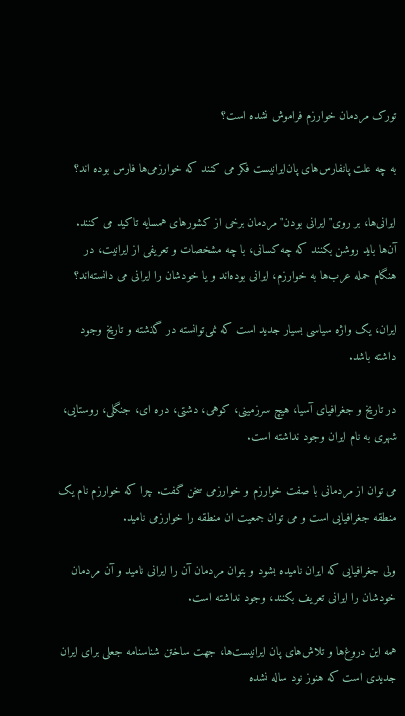تورک مردمان خوارزم فراموش نشده است؟

به چه علت پانفارس‌های پان‌ایرانیست فکر می کنند که خوارزمی‌ها فارس بوده اند؟

ایرانی‌ها، بر روی" ایرانی بودن" مردمان برخی از کشورهای همسایه تاکید می کنند.
آن‌ها باید روشن بکنند که چه کسانی، با چه مشخصات و تعریفی از ایرانیت، در هنگام حمله عرب‌ها به خوارزم، ایرانی بوده‌اند و یا خودشان را ایرانی می دانسته‌اند؟

ایران، یک واژه سیاسی بسیار جدید است که نمی‌توانسته در گذشته و تاریخ وجود داشته باشد.

در تاریخ و جغرافیای آسیا، هیچ سرزمینی، کوهی، دشتی، دره ای، جنگلی، روستایی، شهری به نام ایران وجود نداشته است.

می توان از مردمانی با صفت خوارزم و خوارزمی سخن گفت. چرا که خوارزم نام یک منطقه جغرافیایی است و می توان جمعیت ان منطقه را خوارزمی نامید.

ولی جغرافیایی که ایران نامیده بشود و بتوان مردمان آن را ایرانی نامید و آن مردمان خودشان را ایرانی تعریف بکنند، وجود نداشته است.

همه این دروغ‌ها و تلاش‌های پان ایرانیست‌ها، جهت ساختن شناسنامه جعلی برای ایران جدیدی است که هنوز نود ساله نشده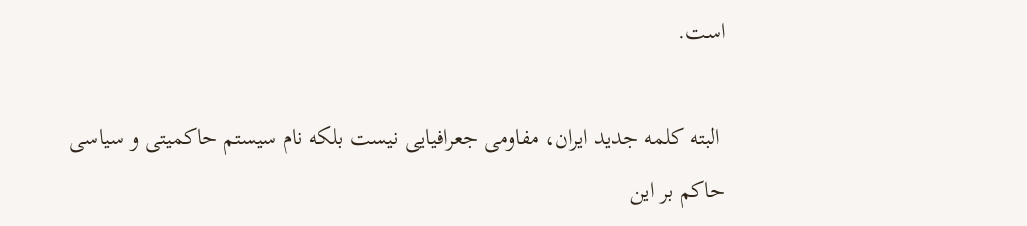است.

 البته کلمه جدید ایران، مفاومی جعرافیایی نیست بلکه نام سیستم حاکمیتی و سیاسی حاکم بر این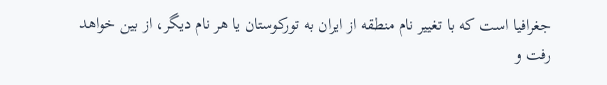جغرافیا است که با تغییر نام منطقه از ایران به تورکوستان یا هر نام دیگر، از بین خواهد رفت و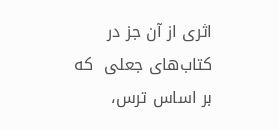اثری از آن جز در کتاب‌های جعلی  که بر اساس ترس،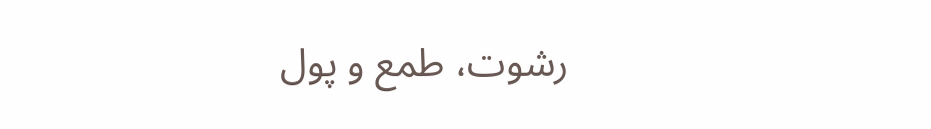رشوت، طمع و پول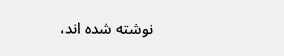نوشته شده اند،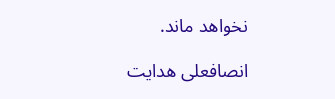نخواهد ماند.

انصافعلی هدایت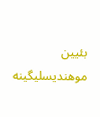بئیین موهندیسلیگینه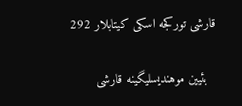قارشی تورکجه اسکی کیتابلار 292

  بئیین موهندیسلیگینه قارشی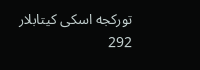تورکجه اسکی کیتابلار 292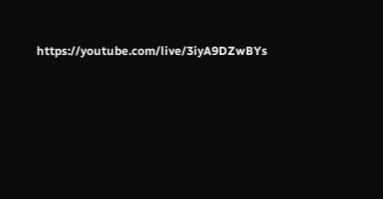https://youtube.com/live/3iyA9DZwBYs